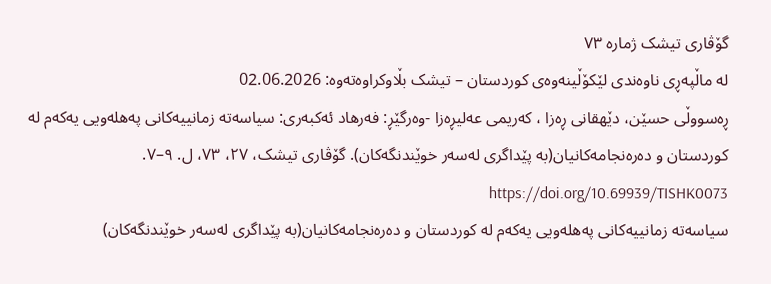گۆڤاری تیشک ژمارە ٧٣
لە ماڵپەڕی ناوەندی لێکۆڵینەوەی کوردستان – تیشک بڵاوکراوەتەوە: 02.06.2026
ڕەسووڵی حسێن، دێهقانی ڕەزا ، کەریمی عەلیڕەزا -وەرگێڕ: فەرهاد ئەکبەری: سیاسەتە زمانییەکانی پەهلەویی یەکەم لە کوردستان و دەرەنجامەکانیان(بە پێداگری لەسەر خوێندنگەکان). گۆڤاری تیشک، ٢٧، ٧٣، ل. ٩–٧. https://doi.org/10.69939/TISHK0073
سیاسەتە زمانییەکانی پەهلەویی یەکەم لە کوردستان و دەرەنجامەکانیان(بە پێداگری لەسەر خوێندنگەکان)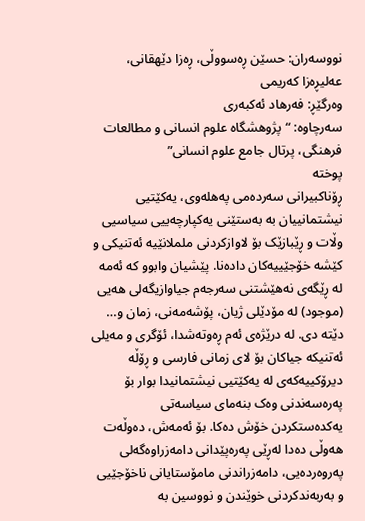نووسەران: حسێن ڕەسووڵی، ڕەزا دێهقانی، عەلیڕەزا کەریمی
وەرگێڕ: فەرهاد ئەکبەری
سەرچاوە: “پژوهشگاه علوم انسانی و مطالعات فرهنگی، پرتال جامع علوم انسانی”
پوختە
ڕۆناکبیرانی سەردەمی پەهلەوی، یەکێتیی نیشتمانییان بە بەستێنی یەکپارچەییی سیاسیی وڵات و ڕێبازێک بۆ لاوازکردنی ململانێیە ئەتنیکی و کێشە خۆجێییەکان دادەنا. پێشیان وابوو کە ئەمە لە ڕێگەی نەهێشتنی سەرجەم جیاوازیگەلی هەیی (موجود) لە مۆدێلی ژیان، پۆشەمەنی، زمان و… دێتە دی. لە درێژەی ئەم ڕەوتەشدا، ئۆگری و مەیلی ئەتنیکە جیاکان بۆ لای زمانی فارسی و ڕۆڵە دیرۆکییەکەی لە یەکێتیی نیشتمانیدا بوار بۆ پەرەسەندنی وەک بنەمای سیاسەتی یەکدەستکردن خۆش دەکا. بۆ ئەمەش، دەوڵەت هەوڵی دەدا لەڕێی پەرەپێدانی دامەزراوەگەلی پەروەردەیی، دامەزراندنی مامۆستایانی ناخۆجێیی و بەربەندکردنی خوێندن و نووسین بە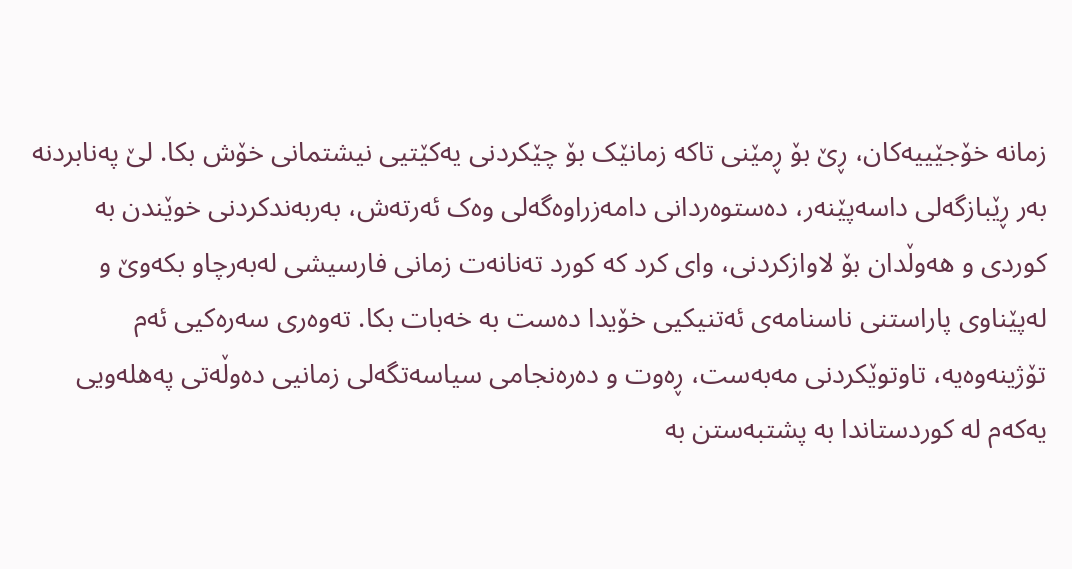زمانە خۆجێییەکان، ڕێ بۆ ڕمێنی تاکە زمانێک بۆ چێکردنی یەکێتیی نیشتمانی خۆش بکا. لێ پەنابردنە بەر ڕێبازگەلی داسەپێنەر، دەستوەردانی دامەزراوەگەلی وەک ئەرتەش، بەربەندکردنی خوێندن بە کوردی و هەوڵدان بۆ لاوازکردنی، وای کرد کە کورد تەنانەت زمانی فارسیشی لەبەرچاو بکەوێ و لەپێناوی پاراستنی ناسنامەی ئەتنیکیی خۆیدا دەست بە خەبات بکا. تەوەری سەرەکیی ئەم تۆژینەوەیە، تاوتوێکردنی مەبەست، ڕەوت و دەرەنجامی سیاسەتگەلی زمانیی دەوڵەتی پەهلەویی یەکەم لە کوردستاندا بە پشتبەستن بە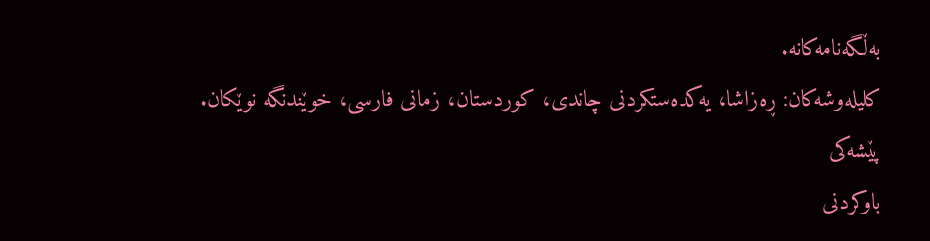بەڵگەنامەکانە.
کلیلەوشەکان: ڕەزاشا، یەکدەستکردنی چاندی، کوردستان، زمانی فارسی، خوێندنگە نوێکان.
پێشەکی
باوکردنی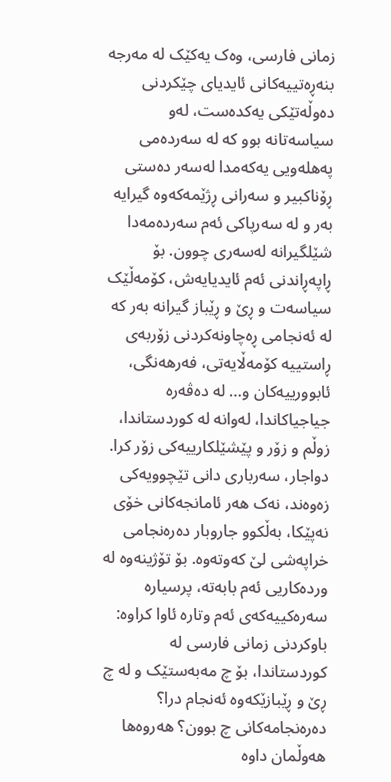زمانی فارسی، وەک یەکێک لە مەرجە بنەڕەتییەکانی ئایدیای چێکردنی دەوڵەتێکی یەکدەست، لەو سیاسەتانە بوو کە لە سەردەمی پەهلەویی یەکەمدا لەسەر دەستی ڕۆناکبیر و سەرانی ڕژێمەکەوە گیرایە بەر و لە سەرپاکی ئەم سەردەمەدا شێلگیرانە لەسەری چوون. بۆ ڕاپەڕاندنی ئەم ئایدیایەش، کۆمەڵێک سیاسەت و ڕێ و ڕێباز گیرانە بەر کە لە ئەنجامی ڕەچاونەکردنی زۆربەی ڕاستییە کۆمەڵایەتی، فەرهەنگی، ئابوورییەکان و… لە دەڤەرە جیاجیاکاندا، لەوانە لە کوردستاندا، زوڵم و زۆر و پێشێلکارییەکی زۆر کرا. دواجار، سەرباری دانی تێچوویەکی زەوەند، نەک هەر ئامانجەکانی خۆی نەپێکا، بەڵکوو جاروبار دەرەنجامی خراپەشی لێ کەوتەوە. بۆ تۆژینەوە لە وردەکاریی ئەم بابەتە، پرسیارە سەرەکییەکەی ئەم وتارە ئاوا کراوە: باوکردنی زمانی فارسی لە کوردستاندا، بۆ چ مەبەستێک و لە چ ڕێ و ڕێبازێکەوە ئەنجام درا؟ دەرەنجامەکانی چ بوون؟ هەروەها هەوڵمان داوە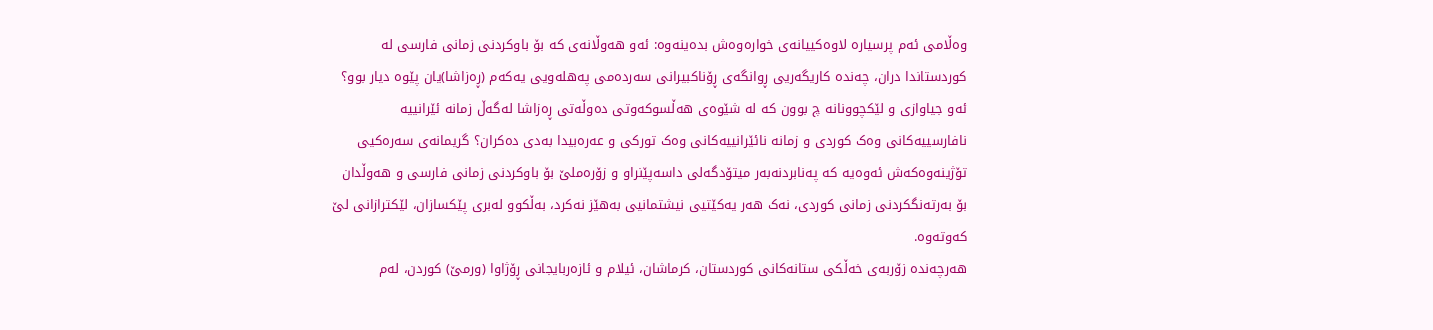وەڵامی ئەم پرسیارە لاوەکییانەی خوارەوەش بدەینەوە: ئەو هەوڵانەی کە بۆ باوکردنی زمانی فارسی لە کوردستاندا دران، چەندە کاریگەریی ڕوانگەی ڕۆناکبیرانی سەردەمی پەهلەویی یەکەم (ڕەزاشا)یان پێوە دیار بوو؟ ئەو جیاوازی و لێکچوونانە چ بوون کە لە شێوەی هەڵسوکەوتی دەوڵەتی ڕەزاشا لەگەڵ زمانە ئێرانییە نافارسییەکانی وەک کوردی و زمانە نائێرانییەکانی وەک تورکی و عەرەبیدا بەدی دەکران؟ گریمانەی سەرەکیی تۆژینەوەکەش ئەوەیە کە پەنابردنەبەر میتۆدگەلی داسەپێنراو و زۆرەملێ بۆ باوکردنی زمانی فارسی و هەوڵدان بۆ بەرتەنگکردنی زمانی کوردی، نەک هەر یەکێتیی نیشتمانیی بەهێز نەکرد، بەڵکوو لەبری پێکسازان، لێکترازانی لێ کەوتەوە.
هەرچەندە زۆربەی خەڵکی ستانەکانی کوردستان، کرماشان، ئیلام و ئازەربایجانی ڕۆژاوا (ورمێ) کوردن، لەم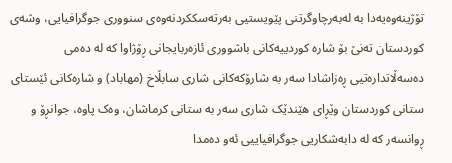تۆژینەوەیەدا بە لەبەرچاوگرتنی پێویستیی بەرتەسککردنەوەی سنووری جوگرافیایی، وشەی کوردستان تەنێ بۆ شارە کوردییەکانی باشووری ئازەربایجانی ڕۆژاوا کە لە دەمی دەسەڵاتدارەتیی ڕەزاشادا سەر بە شارۆکەکانی شاری سابڵاخ (مهاباد) و شارەکانی ئێستای ستانی کوردستان وێڕای هێندێک شاری سەر بە ستانی کرماشان، وەک پاوە، جوانڕۆ و ڕوانسەر کە لە دابەشکاریی جوگرافیاییی ئەو دەمدا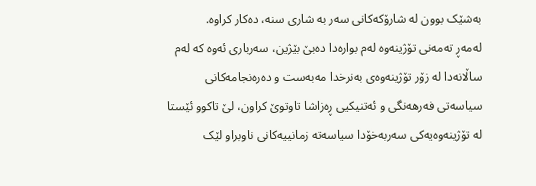بەشێک بوون لە شارۆکەکانی سەر بە شاری سنە، دەکار کراوە.
لەمەڕ تەمەنی تۆژینەوە لەم بوارەدا دەبێ بێژین، سەرباری ئەوە کە لەم ساڵانەدا لە زۆر تۆژینەوەی بەنرخدا مەبەست و دەرەنجامەکانی سیاسەتی فەرهەنگی و ئەتنیکیی ڕەزاشا تاوتوێ کراون، لێ تاکوو ئێستا لە تۆژینەوەیەکی سەربەخۆدا سیاسەتە زمانییەکانی ناوبراو لێک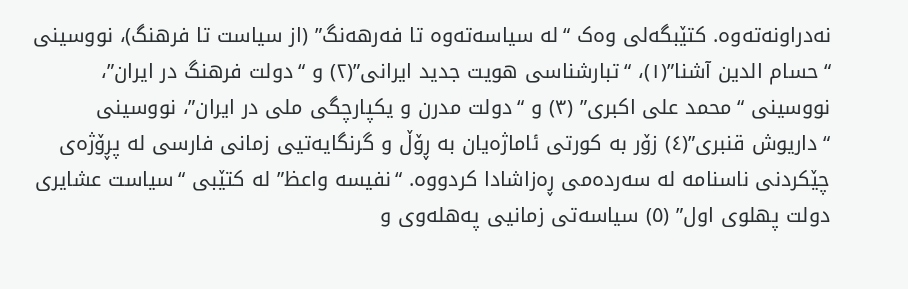نەدراونەتەوە. کتێبگەلی وەک “لە سیاسەتەوە تا فەرهەنگ” (از سیاست تا فرهنگ)، نووسینی “حسام الدین آشنا”(١)، “تبارشناسی هویت جدید ایرانی”(٢) و “دولت فرهنگ در ایران”، نووسینی “محمد علی اکبری” (٣) و “دولت مدرن و یکپارچگی ملی در ایران”، نووسینی “داریوش قنبری”(٤) زۆر بە کورتی ئاماژەیان بە ڕۆڵ و گرنگایەتیی زمانی فارسی لە پڕۆژەی چێکردنی ناسنامە لە سەردەمی ڕەزاشادا کردووە. “نفیسە واعظ” لە کتێبی “سیاست عشایری دولت پهلوی اول” (٥) سیاسەتی زمانیی پەهلەوی و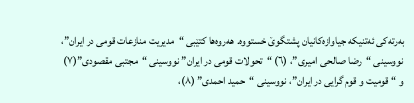بەرتەکی ئەتنیکە جیاوازەکانیان پشتگوێ خستووە. هەروەها کتێبی “مدیریت منازعات قومی در ایران”، نووسینی “رضا صالحی امیری”، (٦) “تحولات قومی در ایران” نووسینی “مجتبی مقصودی”(٧) و “قومیت و قوم گرایی در ایران”، نووسینی “حمید احمدی” (٨)،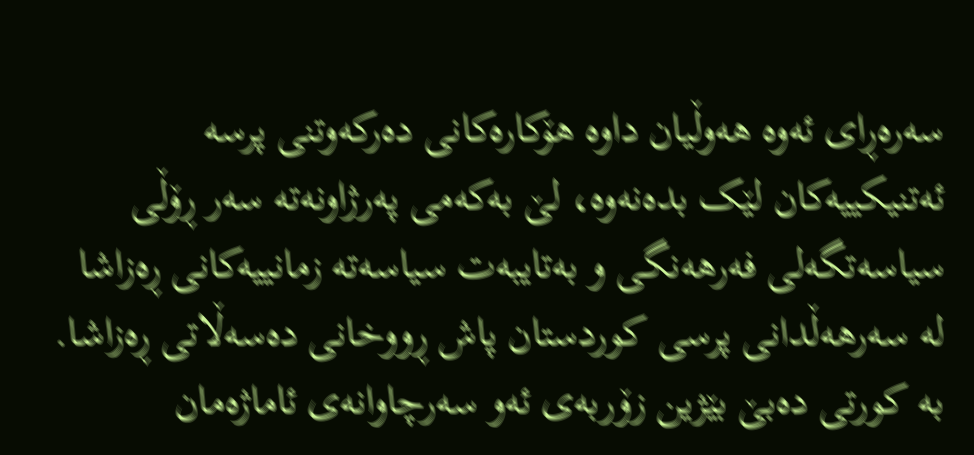سەرەڕای ئەوە هەوڵیان داوە هۆکارەکانی دەرکەوتنی پرسە ئەتنیکییەکان لێک بدەنەوە، لێ بەکەمی پەرژاونەتە سەر ڕۆڵی سیاسەتگەلی فەرهەنگی و بەتایبەت سیاسەتە زمانییەکانی ڕەزاشا لە سەرهەڵدانی پرسی کوردستان پاش ڕووخانی دەسەڵاتی ڕەزاشا.
بە کورتی دەبێ بێژین زۆربەی ئەو سەرچاوانەی ئاماژەمان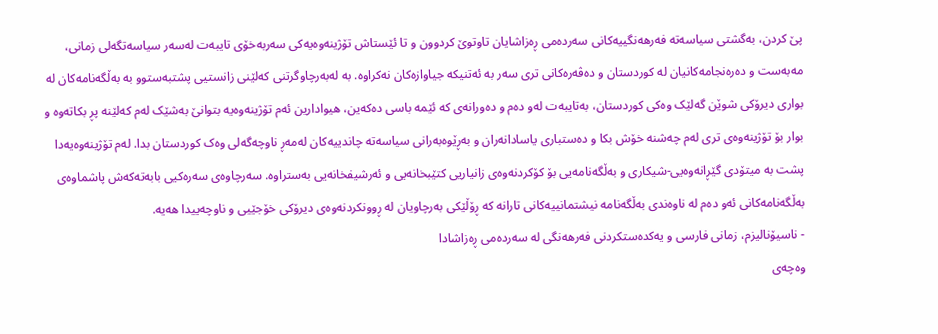پێ کردن، بەگشتی سیاسەتە فەرهەنگییەکانی سەردەمی ڕەزاشایان تاوتوێ کردوون و تا ئێستاش تۆژینەوەیەکی سەربەخۆی تایبەت لەسەر سیاسەتگەلی زمانی، مەبەست و دەرەنجامەکانیان لە کوردستان و دەڤەرەکانی تری سەر بە ئەتنیکە جیاوازەکان نەکراوە. بە لەبەرچاوگرتنی کەلێنی زانستیی پشتبەستوو بە بەڵگەنامەکان لە بواری دیرۆکی شوێن گەلێک وەکی کوردستان، بەتایبەت لەو دەم و دەورانەی کە ئێمە باسی دەکەین، هیوادارین ئەم تۆژینەوەیە بتوانێ بەشێک لەم کەلێنە پڕ بکاتەوە و بوار بۆ تۆژینەوەی تری لەم چەشنە خۆش بکا و دەستباری یاسادانەران و بەڕێوەبەرانی سیاسەتە چاندییەکان لەمەڕ ناوچەگەلی وەک کوردستان بدا. لەم تۆژینەوەیەدا پشت بە میتۆدی گێڕانەوەیی-شیکاری و بەڵگەنامەیی بۆ کۆکردنەوەی زانیاریی کتێبخانەیی و ئەرشیفخانەیی بەستراوە. سەرچاوەی سەرەکیی بابەتەکەش پاشماوەی بەڵگەنامەکانی ئەو دەم لە ناوەندی بەڵگەنامە نیشتمانییەکانی تارانە کە ڕۆڵێکی بەرچاویان لە ڕوونکردنەوەی دیرۆکی خۆجێیی و ناوچەییدا هەیە.
- ناسیۆنالیزم، زمانی فارسی و یەکدەستکردنی فەرهەنگی لە سەردەمی ڕەزاشادا
وەچەی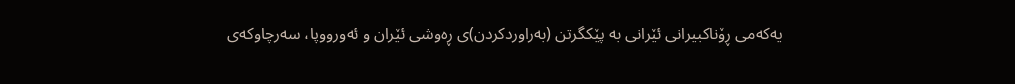یەکەمی ڕۆناکبیرانی ئێرانی بە پێکگرتن (بەراوردکردن)ی ڕەوشی ئێران و ئەورووپا، سەرچاوکەی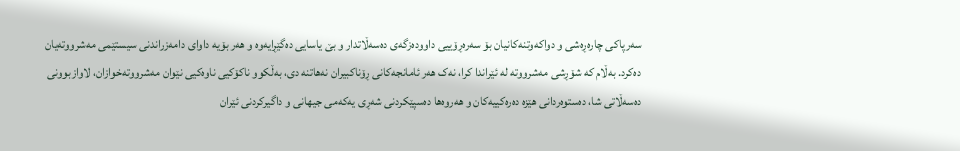سەرپاکی چارەڕەشی و دواکەوتنەکانیان بۆ سەرەڕۆییی داوودەزگەی دەسەڵاتدار و بێ یاسایی دەگێڕایەوە و هەر بۆیە داوای دامەزراندنی سیستێمی مەشرووتەیان دەکرد. بەڵام کە شۆڕشی مەشرووتە لە ئێراندا کرا، نەک هەر ئامانجەکانی ڕۆناکبیران نەهاتنە دی، بەڵکوو ناکۆکیی ناوەکیی نێوان مەشرووتەخوازان، لاوازبوونی دەسەڵاتی شا، دەستوەردانی هێزە دەرەکییەکان و هەروەها دەسپێکردنی شەڕی یەکەمی جیهانی و داگیرکردنی ئێران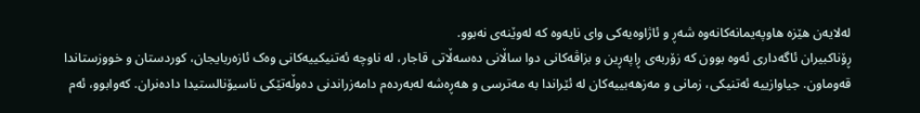لەلایەن هێزە هاوپەیمانەکانەوە شەڕ و ئاژاوەیەکی وای نایەوە کە لەوێنەی نەبوو.
ڕۆناکبیران ئاگەداری ئەوە بوون کە زۆربەی ڕاپەڕین و بزاڤەکانی دوا ساڵانی دەسەڵاتی قاجار، لە ناوچە ئەتنیکییەکانی وەک ئازەربایجان، کوردستان و خووزستاندا قەوماون. جیاوازییە ئەتنیکی، زمانی و مەزهەبییەکان لە ئێراندا بە مەترسی و هەڕەشە لەبەردەم دامەزراندنی دەوڵەتێکی ناسیۆنالستیدا دادەنران. کەوابوو، ئەم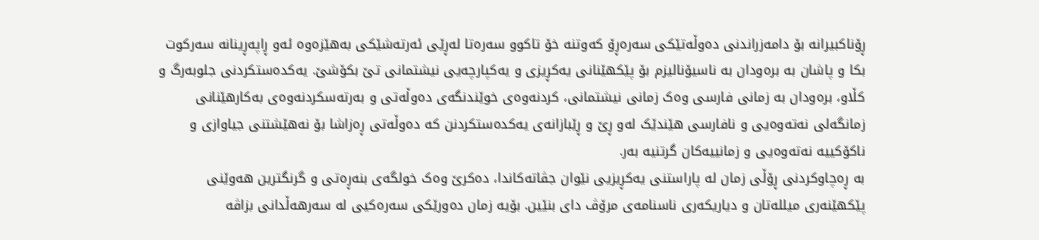ڕۆناکبیرانە بۆ دامەزراندنی دەوڵەتێکی سەرەڕۆ کەوتنە خۆ تاکوو سەرەتا لەڕێی ئەرتەشێکی بەهێزەوە ئەو ڕاپەڕینانە سەرکوت بکا و پاشان بە برەودان بە ناسیۆنالیزم بۆ پێکهێنانی یەکڕیزی و یەکپارچەیی نیشتمانی تێ بکۆشێ. یەکدەستکردنی جلوبەرگ و کڵاو، برەودان بە زمانی فارسی وەک زمانی نیشتمانی، کردنەوەی خوێندنگەی دەوڵەتی و بەرتەسکردنەوەی بەکارهێنانی زمانگەلی نەتەوەیی و نافارسی هێندێک لەو ڕێ و ڕێبازانەی یەکدەستکردنن کە دەوڵەتی ڕەزاشا بۆ نەهێشتنی جیاوازی و ناکۆکییە نەتەوەیی و زمانییەکان گرتنیە بەر.
بە ڕەچاوکردنی ڕۆڵی زمان لە پاراستنی یەکڕیزیی نێوان جڤاتەکاندا، دەکرێ وەک خولگەی بنەڕەتی و گرنگترین هەوێنی پێکهێنەری میللەتان و دیاریکەری ناسنامەی مرۆڤ دای بنێین. بۆیە زمان دەورێکی سەرەکیی لە سەرهەڵدانی بزاڤە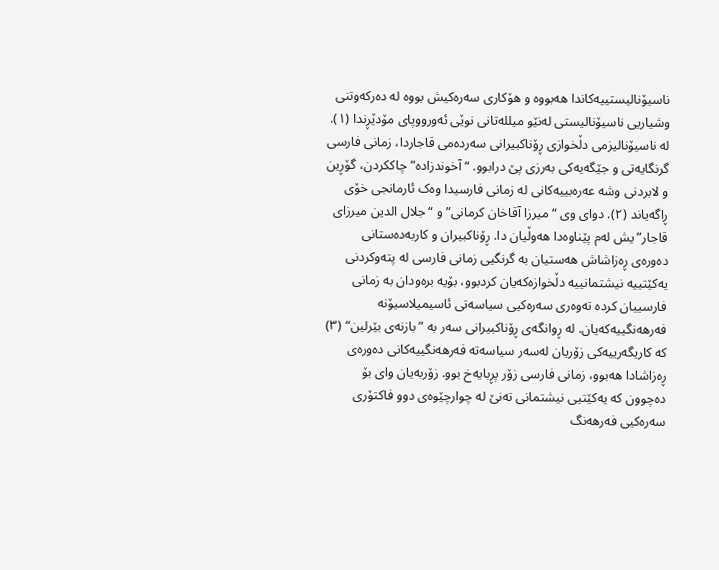ناسیۆنالیستییەکاندا هەبووە و هۆکاری سەرەکیش بووە لە دەرکەوتنی وشیاریی ناسیۆنالیستی لەنێو میللەتانی نوێی ئەورووپای مۆدێڕندا (١). لە ناسیۆنالیزمی دڵخوازی ڕۆناکبیرانی سەردەمی قاجاردا، زمانی فارسی گرنگایەتی و جێگەیەکی بەرزی پێ درابوو. “آخوندزادە” چاککردن، گۆڕین و لابردنی وشە عەرەبییەکانی لە زمانی فارسیدا وەک ئارمانجی خۆی ڕاگەیاند (٢). دوای وی “میرزا آقاخان کرمانی” و “جلال الدین میرزای قاجار”یش لەم پێناوەدا هەوڵیان دا. ڕۆناکبیران و کاربەدەستانی دەورەی ڕەزاشاش هەستیان بە گرنگیی زمانی فارسی لە پتەوکردنی یەکێتییە نیشتمانییە دڵخوازەکەیان کردبوو، بۆیە برەودان بە زمانی فارسییان کردە تەوەری سەرەکیی سیاسەتی ئاسیمیلاسیۆنە فەرهەنگییەکەیان. لە ڕوانگەی ڕۆناکبیرانی سەر بە ”بازنەی بێرلین“ (٣) کە کاریگەرییەکی زۆریان لەسەر سیاسەتە فەرهەنگییەکانی دەورەی ڕەزاشادا هەبوو، زمانی فارسی زۆر پڕبایەخ بوو. زۆربەیان وای بۆ دەچوون کە یەکێتیی نیشتمانی تەنێ لە چوارچێوەی دوو فاکتۆری سەرەکیی فەرهەنگ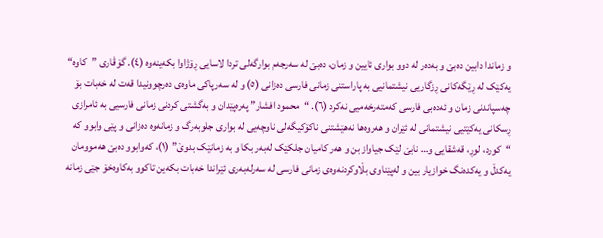و زماندا دابین دەبێ و بەدەر لە دوو بواری ئایین و زمان، دەبێ لە سەرجەم بوارگەلی تردا لاسایی ڕۆژاوا بکەینەوە (٤). گۆڤاری ”کاوە“ یەکێک لە ڕێگەکانی ڕزگاریی نیشتمانیی بە پاراستنی زمانی فارسی دەزانی (٥) و لە سەرپاکی ماوەی دەرچوونیدا قەت لە خەبات بۆ چەسپاندنی زمان و ئەدەبی فارسی کەمتەرخەمیی نەکرد (٦). “محمود افشار” پەرەپێدان و بەگشتی کردنی زمانی فارسیی بە ئامرازی ڕسکانی یەکێتیی نیشتمانی لە ئێران و هەروەها نەهێشتنی ناکۆکیگەلی ناوچەیی لە بواری جلوبەرگ و زمانەوە دەزانی و پێی وابوو کە “کورد، لوڕ، قەشقایی و… نابێ لێک جیاواز بن و هەر کامیان جلکێک لەبەر بکا و بە زمانێک بدوێ” (١)، کەوابوو دەبێ هەموومان یەکدڵ و یەکدەنگ خوازیار بین و لەپێناوی بڵاوکردنەوەی زمانی فارسی لە سەرلەبەری ئێراندا خەبات بکەین تاکوو بەکاوەخۆ جێی زمانە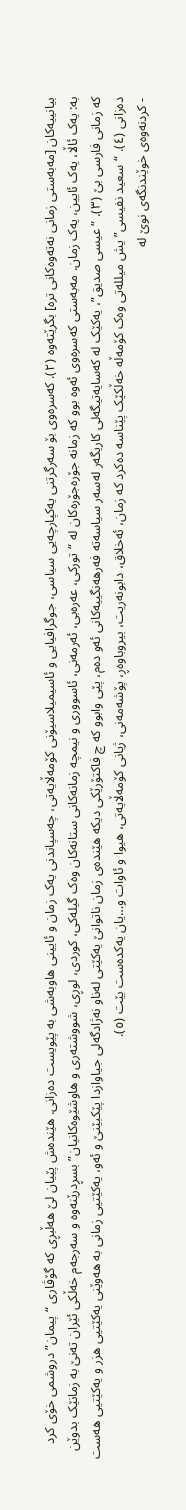بیانییەکان [مەبەستی زمانی نەتەوەکانی ترە] بگرێتەوە (٢). کەسرەوی بۆ سەرگرتنی یەکپارچەیی سیاسی، جوگرافیایی و ئاسیمیلاسیۆنی کۆمەڵایەتی، چەسپاندنی یەک زمان و ئایینی هاوبەشی بە پێویست دەزانی. هێندەش پێیان لێ هەڵبڕی کە گۆڤاری “پیمان” دروشمی خۆی کرد بە: یەک ئاڵا، یەک ئایین، یەک زمان. مەبەستی کەسرەوی ئەوە بوو کە زمانە جۆرەجۆرەکان لە “تورکی، عەرەبی، ئەرمەنی، ئاسووری و نیمچە زمانەکانی ستانەکان وەک گیلەکی، کوردی، لوڕی، شووشتەری و هاوشێوەکانیان” بسڕدرێنەوە و سەرجەم خەڵکی ئێران تەنێ بە زمانێک بدوێن کە زمانی فارسی بێ (٣). “عیسی صدیق”، یەکێک لە کەسایەتیگەلی کاریگەر لەسەر سیاسەتە فەرهەنگییەکانی ئەو دەم، پێی وابوو کە چ فاکتۆرێکی دیکە هێندەی زمان ناتوانێ یەکێتی لەناو نەژادگەلی جیاوازدا پێکبێنێ و ئەو، یەکێتیی زمانی بە هەوێنی یەکێتیی هزر و یەکێتیی هەست دەزانی (٤). “سعید نفیسی”یش میللەتی وەک کۆمەڵە خەڵکێک پێناسە دەکرد کە زمان، ئەخلاق، دابونەریت، بیروباوەڕ، پۆشەمەنی، ژیانی کۆمەڵایەتی، هیوا و ئاوات و…یان یەکدەست بێت (٥).
- کردنەوەی خوێندنگەی نوێ لە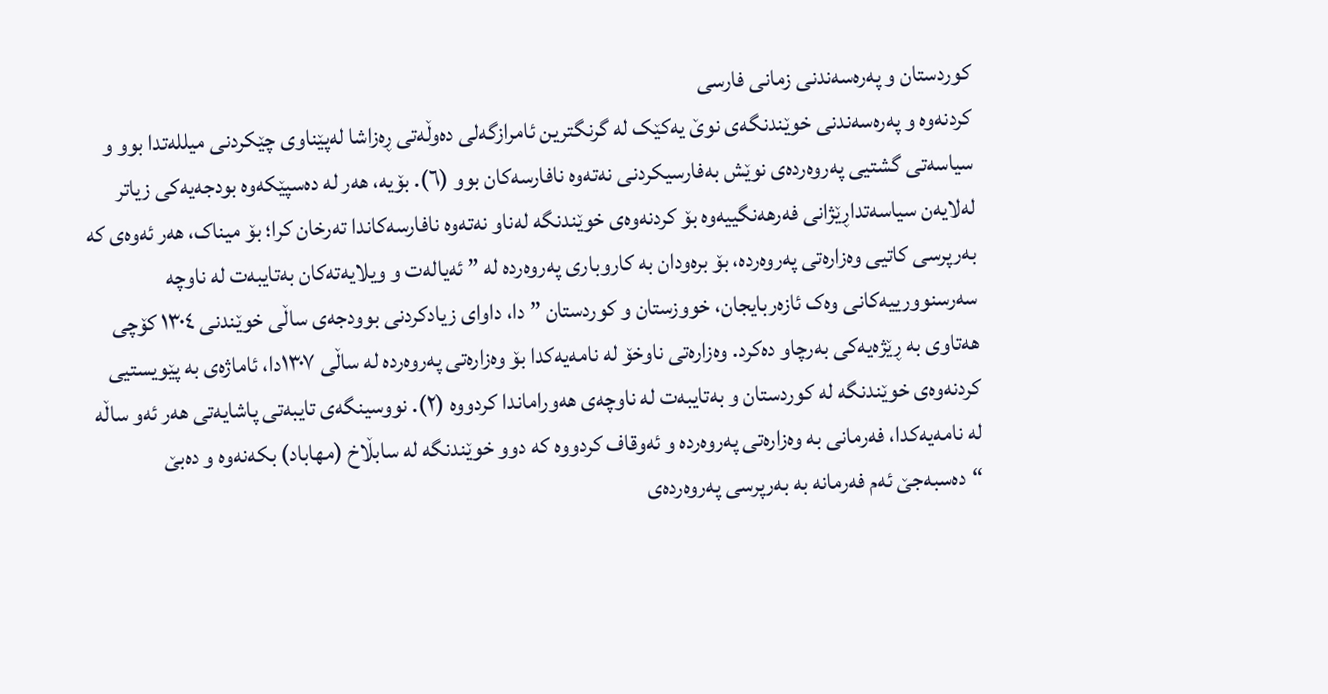کوردستان و پەرەسەندنی زمانی فارسی
کردنەوە و پەرەسەندنی خوێندنگەی نوێ یەکێک لە گرنگترین ئامرازگەلی دەوڵەتی ڕەزاشا لەپێناوی چێکردنی میللەتدا بوو و سیاسەتی گشتیی پەروەردەی نوێش بەفارسیکردنی نەتەوە نافارسەکان بوو (٦). بۆیە، هەر لە دەسپێکەوە بودجەیەکی زیاتر لەلایەن سیاسەتداڕێژانی فەرهەنگییەوە بۆ کردنەوەی خوێندنگە لەناو نەتەوە نافارسەکاندا تەرخان کرا؛ بۆ میناک، هەر ئەوەی کە بەرپرسی کاتیی وەزارەتی پەروەردە، بۆ برەودان بە کاروباری پەروەردە لە ” ئەیالەت و ویلایەتەکان بەتایبەت لە ناوچە سەرسنوورییەکانی وەک ئازەربایجان، خووزستان و کوردستان ” دا، داوای زیادکردنی بوودجەی ساڵی خوێندنی ١٣٠٤ کۆچی هەتاوی بە ڕێژەیەکی بەرچاو دەکرد. وەزارەتی ناوخۆ لە نامەیەکدا بۆ وەزارەتی پەروەردە لە ساڵی ١٣٠٧دا، ئاماژەی بە پێویستیی کردنەوەی خوێندنگە لە کوردستان و بەتایبەت لە ناوچەی هەوراماندا کردووە (٢). نووسینگەی تایبەتی پاشایەتی هەر ئەو ساڵە لە نامەیەکدا، فەرمانی بە وەزارەتی پەروەردە و ئەوقاف کردووە کە دوو خوێندنگە لە سابڵاخ (مهاباد) بکەنەوە و دەبێ “دەسبەجێ ئەم فەرمانە بە بەرپرسی پەروەردەی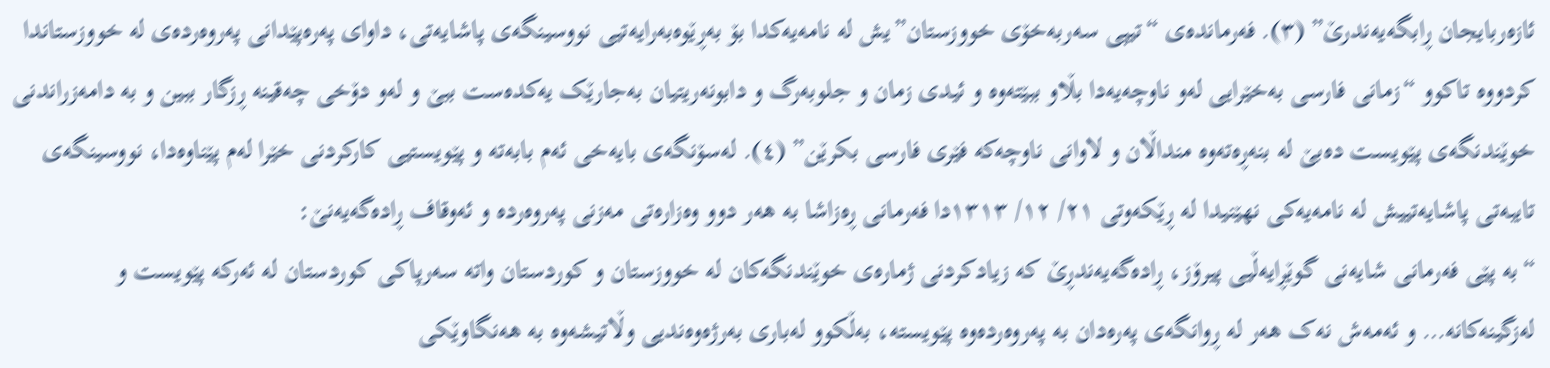ئازەربایجان ڕابگەیەندرێ” (٣). فەرماندەی “تیپی سەربەخۆی خووزستان”یش لە نامەیەکدا بۆ بەڕێوەبەرایەتیی نووسینگەی پاشایەتی، داوای پەرەپێدانی پەروەردەی لە خووزستاندا کردووە تاکوو “زمانی فارسی بەخێرایی لەو ناوچەیەدا بڵاو ببێتەوە و ئیدی زمان و جلوبەرگ و دابونەریتیان بەجارێک یەکدەست ببێ و لەو دۆخی چەقینە ڕزگار ببین و بە دامەزراندنی خوێندنگەی پێویست دەبێ لە بنەڕەتەوە منداڵان و لاوانی ناوچەکە فێری فارسی بکرێن” (٤). لەسۆنگەی بایەخی ئەم بابەتە و پێویستیی کارکردنی خێرا لەم پێناوەدا، نووسینگەی تایبەتی پاشایەتییش لە نامەیەکی نهێنیدا لە ڕێکەوتی ٢١/ ١٢/ ١٣١٣دا فەرمانی ڕەزاشا بە هەر دوو وەزارەتی مەزنی پەروەردە و ئەوقاف ڕادەگەیەنێ:
“بە پێی فەرمانی شایەنی گوێڕایەڵیی پیرۆز، ڕادەگەیەندڕێ کە زیادکردنی ژمارەی خوێندنگەکان لە خووزستان و کوردستان واتە سەرپاکی کوردستان لە ئەرکە پێویست و لەزگینەکانە… و ئەمەش نەک هەر لە ڕوانگەی پەرەدان بە پەروەردەوە پێویستە، بەڵکوو لەباری بەرژەوەندیی وڵاتیشەوە بە هەنگاوێکی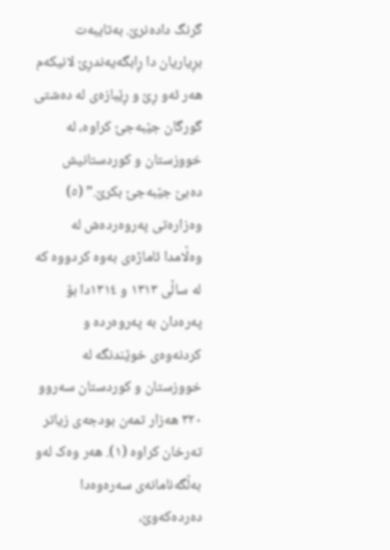گرنگ دادەنرێ. بەتایبەت بڕیاریان دا ڕابگەیەندڕێ لانیکەم هەر ئەو ڕێ و ڕێبازەی لە دەشتی گورگان جێبەجێ کراوە، لە خووزستان و کوردستانیش دەبێ جێبەجێ بکرێ.” (٥)
وەزارەتی پەروەردەش لە وەڵامدا ئاماژەی بەوە کردووە کە لە ساڵی ١٣١٣ و ١٣١٤دا بۆ پەرەدان بە پەروەردە و کردنەوەی خوێندنگە لە خووزستان و کوردستان سەروو ٣٢٠ هەزار تمەن بودجەی زیاتر تەرخان کراوە (١). هەر وەک لەو بەڵگەنامانەی سەرەوەدا دەردەکەوێ،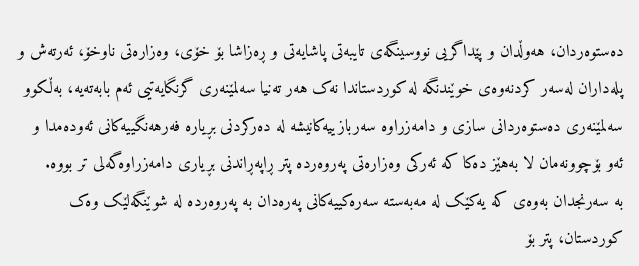دەستوەردان، هەوڵدان و پێداگریی نووسینگەی تایبەتی پاشایەتی و ڕەزاشا بۆ خۆی، وەزارەتی ناوخۆ، ئەرتەش و پلەداران لەسەر کردنەوەی خوێندنگە لە کوردستاندا نەک هەر تەنیا سەلمێنەری گرنگایەتیی ئەم بابەتەیە، بەڵکوو سەلمێنەری دەستوەردانی سازی و دامەزراوە سەربازییەکانیشە لە دەرکردنی بڕیارە فەرهەنگییەکانی ئەودەمدا و ئەو بۆچوونەمان لا بەهێز دەکا کە ئەرکی وەزارەتی پەروەردە پتر ڕاپەڕاندنی بڕیاری دامەزراوەگەلی تر بووە.
بە سەرنجدان بەوەی کە یەکێک لە مەبەستە سەرەکییەکانی پەرەدان بە پەروەردە لە شوێنگەلێک وەک کوردستان، پتر بۆ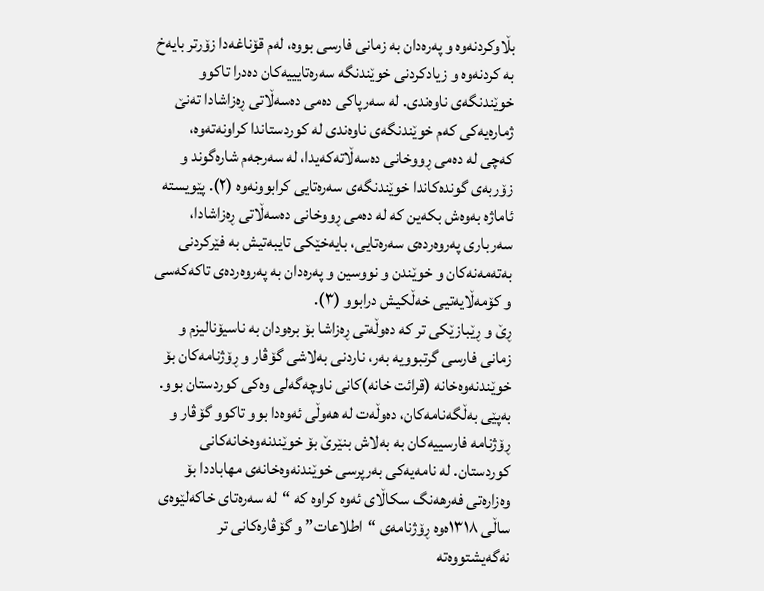بڵاوکردنەوە و پەرەدان بە زمانی فارسی بووە، لەم قۆناغەدا زۆرتر بایەخ بە کردنەوە و زیادکردنی خوێندنگە سەرەتایییەکان دەدرا تاکوو خوێندنگەی ناوەندی. لە سەرپاکی دەمی دەسەڵاتی ڕەزاشادا تەنێ ژمارەیەکی کەم خوێندنگەی ناوەندی لە کوردستاندا کراونەتەوە، کەچی لە دەمی ڕووخانی دەسەڵاتەکەیدا، لە سەرجەم شارەگوند و زۆربەی گوندەکاندا خوێندنگەی سەرەتایی کرابوونەوە (٢). پێویستە ئاماژە بەوەش بکەین کە لە دەمی ڕووخانی دەسەڵاتی ڕەزاشادا، سەرباری پەروەردەی سەرەتایی، بایەخێکی تایبەتیش بە فێرکردنی بەتەمەنەکان و خوێندن و نووسین و پەرەدان بە پەروەردەی تاکەکەسی و کۆمەڵایەتیی خەڵکیش درابوو (٣).
ڕێ و ڕێبازێکی تر کە دەوڵەتی ڕەزاشا بۆ برەودان بە ناسیۆنالیزم و زمانی فارسی گرتبوویە بەر، ناردنی بەلاشی گۆڤار و ڕۆژنامەکان بۆ خوێندنەوەخانە (قرائت خانە)کانی ناوچەگەلی وەکی کوردستان بوو. بەپێی بەڵگەنامەکان، دەوڵەت لە هەوڵی ئەوەدا بوو تاکوو گۆڤار و ڕۆژنامە فارسییەکان بە بەلاش بنێرێ بۆ خوێندنەوەخانەکانی کوردستان. لە نامەیەکی بەرپرسی خوێندنەوەخانەی مهاباددا بۆ وەزارەتی فەرهەنگ سکاڵای ئەوە کراوە کە “لە سەرەتای خاکەلێوەی ساڵی ١٣١٨ەوە ڕۆژنامەی “اطلاعات” و گۆڤارەکانی تر نەگەیشتووەتە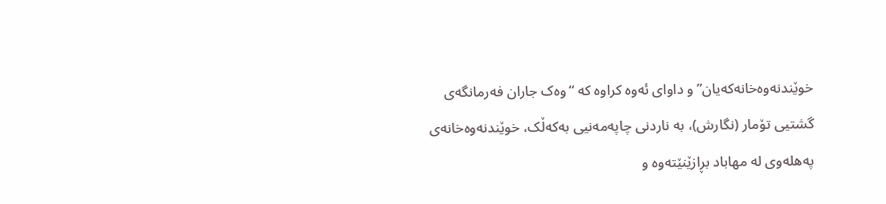خوێندنەوەخانەکەیان” و داوای ئەوە کراوە کە “وەک جاران فەرمانگەی گشتیی تۆمار (نگارش)، بە ناردنی چاپەمەنیی بەکەڵک، خوێندنەوەخانەی پەهلەوی لە مهاباد بڕازێنێتەوە و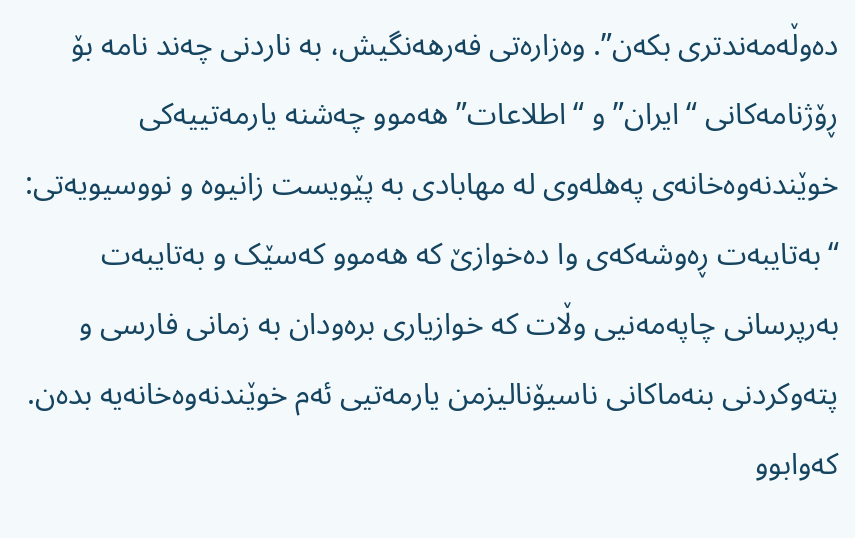دەوڵەمەندتری بکەن”. وەزارەتی فەرهەنگیش، بە ناردنی چەند نامە بۆ ڕۆژنامەکانی “ایران” و “اطلاعات” هەموو چەشنە یارمەتییەکی خوێندنەوەخانەی پەهلەوی لە مهابادی بە پێویست زانیوە و نووسیویەتی:
“بەتایبەت ڕەوشەکەی وا دەخوازێ کە هەموو کەسێک و بەتایبەت بەرپرسانی چاپەمەنیی وڵات کە خوازیاری برەودان بە زمانی فارسی و پتەوکردنی بنەماکانی ناسیۆنالیزمن یارمەتیی ئەم خوێندنەوەخانەیە بدەن. کەوابوو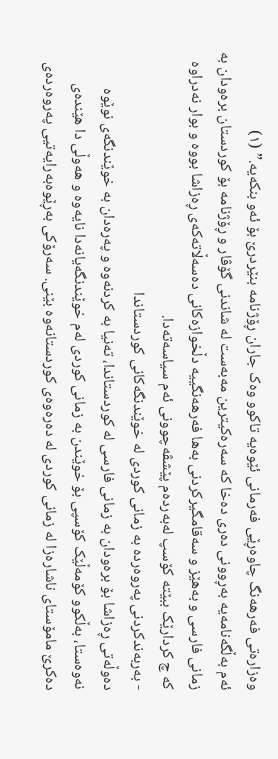وەزارەتی فەرهەنگ چاوەڕێی فەرمانی ئێوەیە تاکوو وەک جاران ڕۆژنامە بنێردرێ بۆ ئەو بنکەیە.” (١)
ئەم بەڵگەنامەیە بەڕوونی دەری دەخا کە سەرەکیترین مەبەست لە شاندنی گۆڤار و ڕۆژنامە بۆ کوردستان برەودان بە زمانی فارسی و بەهێز و سەقامگیرکردنی بەها فەرهەنگییە دڵخوازەکانی دەسەڵاتەکەی ڕەزاشا بووە و بوار نەدراوە کە چ کردارێک ببێتە کۆسپ لەبەردەم پێشڤەچوونی ئەم سیاسەتەدا.
- بەربەندکردنی پەروەردە بە زمانی کوردی لە خوێندنگەکانی کوردستاندا
دەوڵەتی ڕەزاشا بۆ برەودان بە زمانی فارسی لە کوردستاندا، تەنیا بە کردنەوە و پەرەدان بە خوێندنگەی نوێوە نەوەستا، بەڵکوو کۆمەڵێک کۆسپی بۆ خوێندن بە زمانی کوردی لەم خوێندنگەیانەدا نایەوە و هەوڵی دا هێندەی دەکرێ مامۆستای ناشارەزا لە زمانی کوردی لە دەرەوەی کوردستانەوە بێنی. سەرۆکی بەڕێوەبەرایەتیی پەروەردەی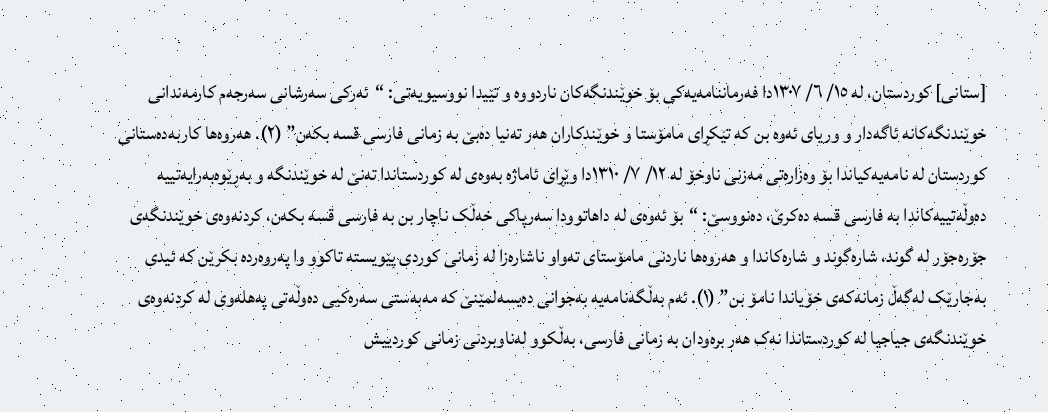[ستانی] کوردستان، لە ١٥/ ٦/ ١٣٠٧دا فەرماننامەیەکی بۆ خوێندنگەکان ناردووە و تێیدا نووسیویەتی: “ئەرکی سەرشانی سەرجەم کارمەندانی خوێندنگەکانە ئاگەدار و وریای ئەوە بن کە تێکڕای مامۆستا و خوێندکاران هەر تەنیا دەبێ بە زمانی فارسی قسە بکەن” (٢). هەروەها کاربەدەستانی کوردستان لە نامەیەکیاندا بۆ وەزارەتی مەزنی ناوخۆ لە ١٢/ ٧/ ١٣١٠دا وێڕای ئاماژە بەوەی لە کوردستاندا تەنێ لە خوێندنگە و بەڕێوەبەرایەتییە دەوڵەتییەکاندا بە فارسی قسە دەکرێ، دەنووسێ: “بۆ ئەوەی لە داهاتوودا سەرپاکی خەڵک ناچار بن بە فارسی قسە بکەن، کردنەوەی خوێندنگەی جۆرەجۆر لە گوند، شارەگوند و شارەکاندا و هەروەها ناردنی مامۆستای تەواو ناشارەزا لە زمانی کوردی پێویستە تاکوو وا پەروەردە بکرێن کە ئیدی بەجارێک لەگەڵ زمانەکەی خۆیاندا نامۆ بن” (١). ئەم بەڵگەنامەیە بەجوانی دەیسەلمێنێ کە مەبەستی سەرەکیی دەوڵەتی پەهلەوی لە کردنەوەی خوێندنگەی جیاجیا لە کوردستاندا نەک هەر برەودان بە زمانی فارسی، بەڵکوو لەناوبردنی زمانی کوردییش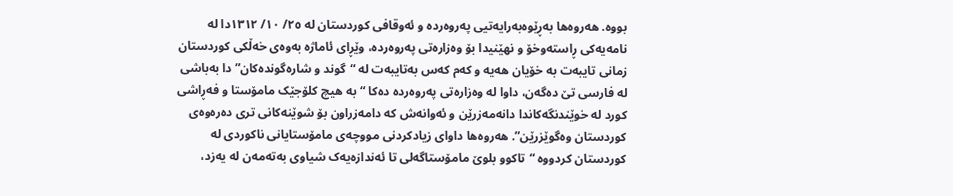بووە. هەروەها بەڕێوەبەرایەتیی پەروەردە و ئەوقافی کوردستان لە ٢٥/ ١٠/ ١٣١٢دا لە نامەیەکی ڕاستەوخۆ و نهێنیدا بۆ وەزارەتی پەروەردە، وێڕای ئاماژە بەوەی خەڵکی کوردستان زمانی تایبەت بە خۆیان هەیە و کەم کەس بەتایبەت لە “گوند و شارەگوندەکان”دا بەباشی لە فارسی تێ دەگەن، داوا لە وەزارەتی پەروەردە دەکا “بە هیچ کلۆجێک مامۆستا و فەڕاشی کورد لە خوێندنگەکاندا دانەمەزرێن و ئەوانەش کە دامەزراون بۆ شوێنەکانی تری دەرەوەی کوردستان وەگوێزرێن”. هەروەها داوای زیادکردنی مووچەی مامۆستایانی ناکوردی لە کوردستان کردووە “تاکوو بلوێ مامۆستاگەلی تا ئەندازەیەک شیاوی بەتەمەن لە یەزد،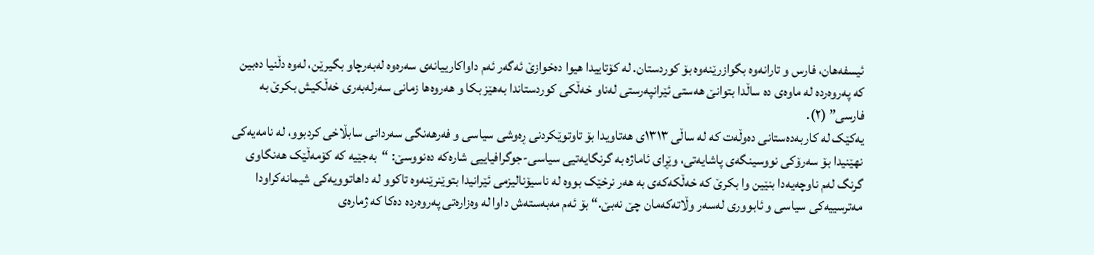ئیسفەهان، فارس و تارانەوە بگوازرێنەوە بۆ کوردستان. لە کۆتاییدا هیوا دەخوازێ ئەگەر ئەم داواکارییانەی سەرەوە لەبەرچاو بگیرێن، لەوە دڵنیا دەبین کە پەروەردە لە ماوەی دە ساڵدا بتوانێ هەستی ئێرانپەرستی لەناو خەڵکی کوردستاندا بەهێز بکا و هەروەها زمانی سەرلەبەری خەڵکیش بکرێ بە فارسی” (٢).
یەکێک لە کاربەدەستانی دەوڵەت کە لە ساڵی ١٣١٣ی هەتاویدا بۆ تاوتوێکردنی ڕەوشی سیاسی و فەرهەنگی سەردانی سابڵاخی کردبوو، لە نامەیەکی نهێنیدا بۆ سەرۆکی نووسینگەی پاشایەتی، وێڕای ئاماژە بە گرنگایەتیی سیاسی-جوگرافیاییی شارەکە دەنووسێ: “بەجێیە کە کۆمەڵێک هەنگاوی گرنگ لەم ناوچەیەدا بنێین وا بکرێ کە خەڵکەکەی بە هەر نرخێک بووە لە ناسیۆنالیزمی ئێرانیدا بتوێنرێنەوە تاکوو لە داهاتوویەکی شیمانەکراودا مەترسییەکی سیاسی و ئابووری لەسەر وڵاتەکەمان چێ نەبێ.“ بۆ ئەم مەبەستەش داوا لە وەزارەتی پەروەردە دەکا کە ژمارەی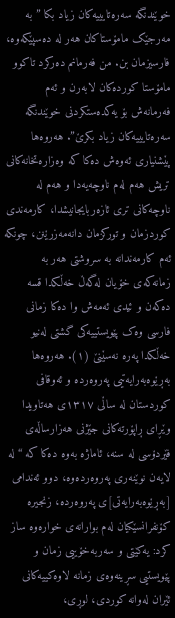خوێندنگە سەرەتایییەکان زیاد بکا ”بە مەرجێک مامۆستاکان هەر لە دەسپێکەوە، فارسیزمان بن. من فەرمانم دەرکرد تاکوو مامۆستا کوردەکان لابەرن و ئەم فەرمانەش بۆ یەکدەستکردنی خوێندنگە سەرەتایییەکان زیاد بکرێ”. هەروەها پێشنیاری ئەوەش دەکا کە وەزارەتخانەکانی تریش هەم لەم ناوچەیەدا و هەم لە ناوچەکانی تری ئازەربایجانیشدا، کارمەندی کوردزمان و تورکزمان دانەمەزرێنن، چونکە ئەم کارمەندانە بە سروشتی هەر بە زمانەکەی خۆیان لەگەڵ خەڵکدا قسە دەکەن و ئیدی ئەمەش وا دەکا زمانی فارسی وەک پێویستییەکی گشتی لەنیو خەڵکدا پەرە نەسێنێ (١). هەروەها بەڕێوەبەرایەتیی پەروەردە و ئەوقافی کوردستان لە ساڵی ١٣١٧ی هەتاویدا وێڕای ڕاپۆرتەکانی جێژنی هەزارساڵەی فێردۆسی لە سنە، ئاماژە بەوە دەکا کە “لە لایەن نوێنەری پەروەردەوە، دوو ئەندامی [بەڕێوەبەرایەتی]ی پەروەردە، زنجیرە کۆنفرانسێکیان لەم بوارانەی خوارەوە ساز کرد: یەکێتی و سەربەخۆییی زمان و پێویستیی سڕینەوەی زمانە لاوەکییەکانی ئێران لەوانە کوردی، لوڕی،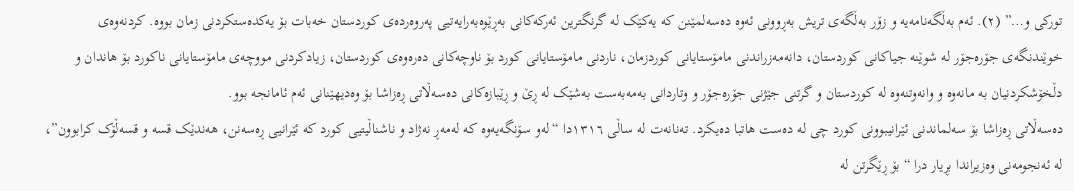تورکی و…” (٢). ئەم بەڵگەنامەیە و زۆر بەڵگەی تریش بەڕوونی ئەوە دەسەلمێنن کە یەکێک لە گرنگترین ئەرکەکانی بەڕێوەبەرایەتیی پەروەردەی کوردستان خەبات بۆ یەکدەستکردنی زمان بووە. کردنەوەی خوێندنگەی جۆرەجۆر لە شوێنە جیاکانی کوردستان، دانەمەزراندنی مامۆستایانی کوردزمان، ناردنی مامۆستایانی کورد بۆ ناوچەکانی دەرەوەی کوردستان، زیادکردنی مووچەی مامۆستایانی ناکورد بۆ هاندان و دڵخۆشکردنیان بە مانەوە و وانەوتنەوە لە کوردستان و گرتنی جێژنی جۆرەجۆر و وتاردانی بەمەبەست بەشێک لە ڕێ و ڕێبازەکانی دەسەڵاتی ڕەزاشا بۆ وەدیهێنانی ئەم ئامانجە بوو.
دەسەڵاتی ڕەزاشا بۆ سەلماندنی ئێرانیبوونی کورد چی لە دەست هاتبا دەیکرد. تەنانەت لە ساڵی ١٣١٦دا “لەو سۆنگەیەوە کە لەمەڕ نەژاد و ناشناڵیتیی کورد کە ئێرانیی ڕەسەنن، هەندێک قسە و قسەڵۆک کرابوون”، لە ئەنجومەنی وەزیراندا بڕیار درا “بۆ ڕێگرتن لە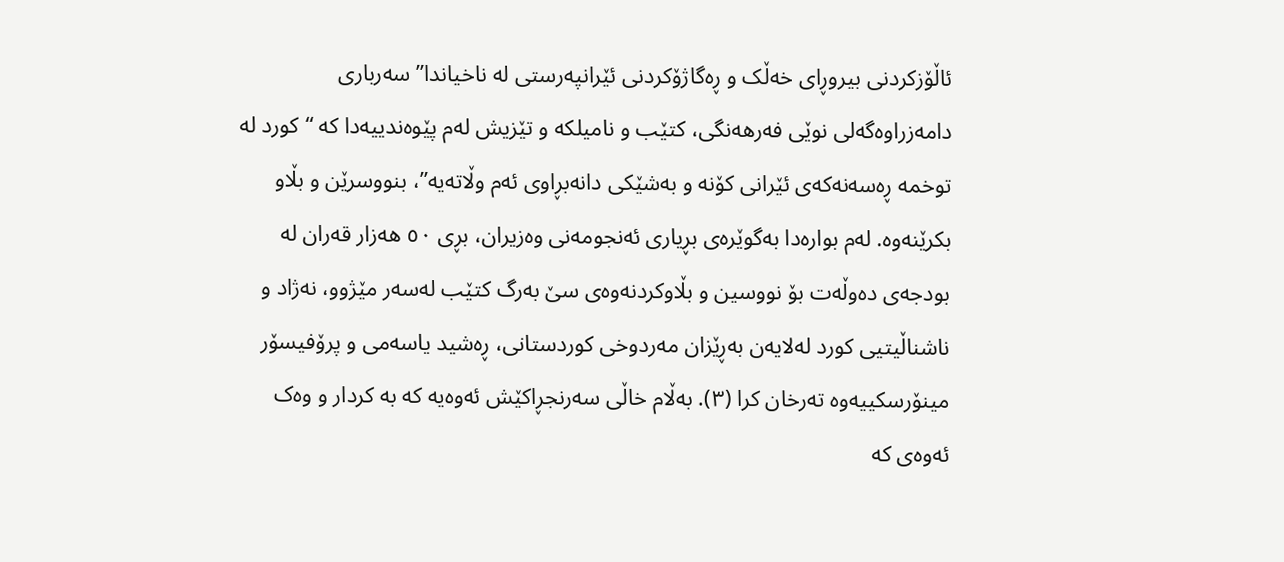ئاڵۆزکردنی بیروڕای خەڵک و ڕەگاژۆکردنی ئێرانپەرستی لە ناخیاندا” سەرباری دامەزراوەگەلی نوێی فەرهەنگی، کتێب و نامیلکە و تێزیش لەم پێوەندییەدا کە “کورد لە توخمە ڕەسەنەکەی ئێرانی کۆنە و بەشێکی دانەبڕاوی ئەم وڵاتەیە”، بنووسرێن و بڵاو بکرێنەوە. لەم بوارەدا بەگوێرەی بڕیاری ئەنجومەنی وەزیران، بڕی ٥٠ هەزار قەران لە بودجەی دەوڵەت بۆ نووسین و بڵاوکردنەوەی سێ بەرگ کتێب لەسەر مێژوو، نەژاد و ناشناڵیتیی کورد لەلایەن بەڕێزان مەردوخی کوردستانی، ڕەشید یاسەمی و پرۆفیسۆر مینۆرسکییەوە تەرخان کرا (٣). بەڵام خاڵی سەرنجڕاکێش ئەوەیە کە بە کردار و وەک ئەوەی کە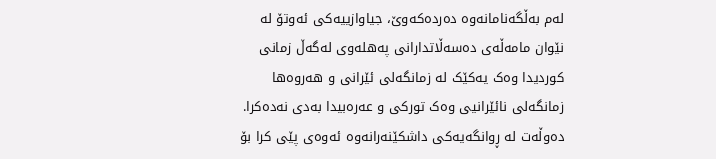لەم بەڵگەنامانەوە دەردەکەوێ، جیاوازییەکی ئەوتۆ لە نێوان مامەڵەی دەسەڵاتدارانی پەهلەوی لەگەڵ زمانی کوردیدا وەک یەکێک لە زمانگەلی ئێرانی و هەروەها زمانگەلی نائێرانیی وەک تورکی و عەرەبیدا بەدی نەدەکرا. دەوڵەت لە ڕوانگەیەکی داشکێنەرانەوە ئەوەی پێی کرا بۆ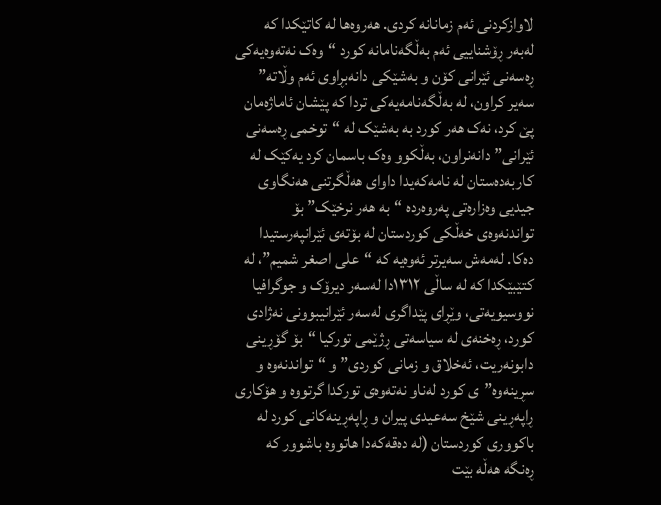لاوازکردنی ئەم زمانانە کردی. هەروەها لە کاتێکدا کە لەبەر ڕۆشناییی ئەم بەڵگەنامانە کورد “وەک نەتەوەیەکی ڕەسەنی ئێرانی کۆن و بەشێکی دانەبڕاوی ئەم وڵاتە” سەیر کراون، لە بەڵگەنامەیەکی تردا کە پێشان ئاماژەمان پێ کرد، نەک هەر کورد بە بەشێک لە “توخمی ڕەسەنی ئێرانی” دانەنراون، بەڵکوو وەک باسمان کرد یەکێک لە کاربەدەستان لە نامەکەیدا داوای هەڵگرتنی هەنگاوی جیدیی وەزارەتی پەروەردە “بە هەر نرخێک” بۆ تواندنەوەی خەڵکی کوردستان لە بۆتەی ئێرانپەرستیدا دەکا. لەمەش سەیرتر ئەوەیە کە “علی اصغر شمیم”، لە کتێبێکدا کە لە ساڵی ١٣١٢دا لەسەر دیرۆک و جوگرافیا نووسیویەتی، وێڕای پێداگری لەسەر ئێرانیبوونی نەژادی کورد، ڕەخنەی لە سیاسەتی ڕژێمی تورکیا “بۆ گۆڕینی دابونەریت، ئەخلاق و زمانی کوردی” و “تواندنەوە و سڕینەوە”ی کورد لەناو نەتەوەی تورکدا گرتووە و هۆکاری ڕاپەڕینی شێخ سەعیدی پیران و ڕاپەڕینەکانی کورد لە باکووری کوردستان (لە دەقەکەدا هاتووە باشوور کە ڕەنگە هەڵە بێت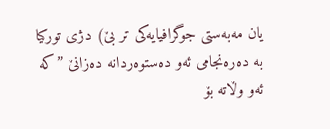یان مەبەستی جوگرافیایەکی تر بێ) دژی تورکیا بە دەرەنجامی ئەو دەستوەردانە دەزانێ ”کە ئەو وڵاتە بۆ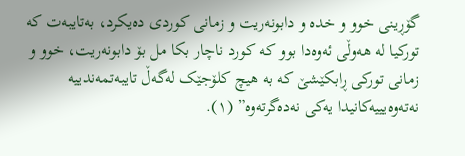گۆڕینی خوو و خدە و دابونەریت و زمانی کوردی دەیکرد، بەتایبەت کە تورکیا لە هەوڵی ئەوەدا بوو کە کورد ناچار بکا مل بۆ دابونەریت، خوو و زمانی تورکی ڕابکێشێ کە بە هیچ کلۆجێک لەگەڵ تایبەتمەندییە نەتەوەیییەکانیدا یەکی نەدەگرتەوە” (١).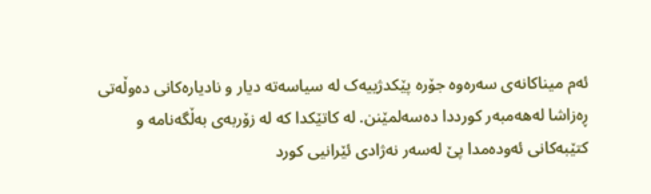ئەم میناکانەی سەرەوە جۆرە پێکدژییەک لە سیاسەتە دیار و نادیارەکانی دەوڵەتی ڕەزاشا لەهەمبەر کورددا دەسەلمێنن. لە کاتێکدا کە لە زۆربەی بەڵگەنامە و کتێبەکانی ئەودەمدا پێ لەسەر نەژادی ئێرانیی کورد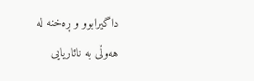داگیرابوو و ڕەخنە لە هەوڵی بە نائاریایی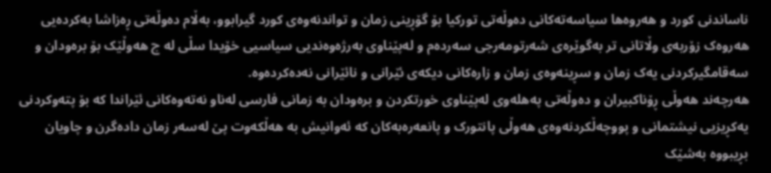ناساندنی کورد و هەروەها سیاسەتەکانی دەوڵەتی تورکیا بۆ گۆڕینی زمان و تواندنەوەی کورد گیرابوو، بەڵام دەوڵەتی ڕەزاشا بەکردەیی هەروەک زۆربەی وڵاتانی تر بەگوێرەی شەرتومەرجی سەردەم و لەپێناوی بەرژەوەندیی سیاسیی خۆیدا سڵی لە چ هەوڵێک بۆ برەودان و سەقامگیرکردنی یەک زمان و سڕینەوەی زمان و زارەکانی دیکەی ئێرانی و نائێرانی نەدەکردەوە.
هەرچەند هەوڵی ڕۆناکبیران و دەوڵەتی پەهلەوی لەپێناوی خورتکردن و برەودان بە زمانی فارسی لەناو نەتەوەکانی ئێراندا کە بۆ پتەوکردنی یەکڕیزیی نیشتمانی و پووچەڵکردنەوەی هەوڵی پانتورک و پانعەرەبەکان کە ئەوانیش بە هەڵکەوت پێ لەسەر زمان دادەگرن و چاویان بڕیبووە بەشێک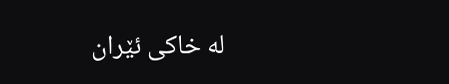لە خاکی ئێران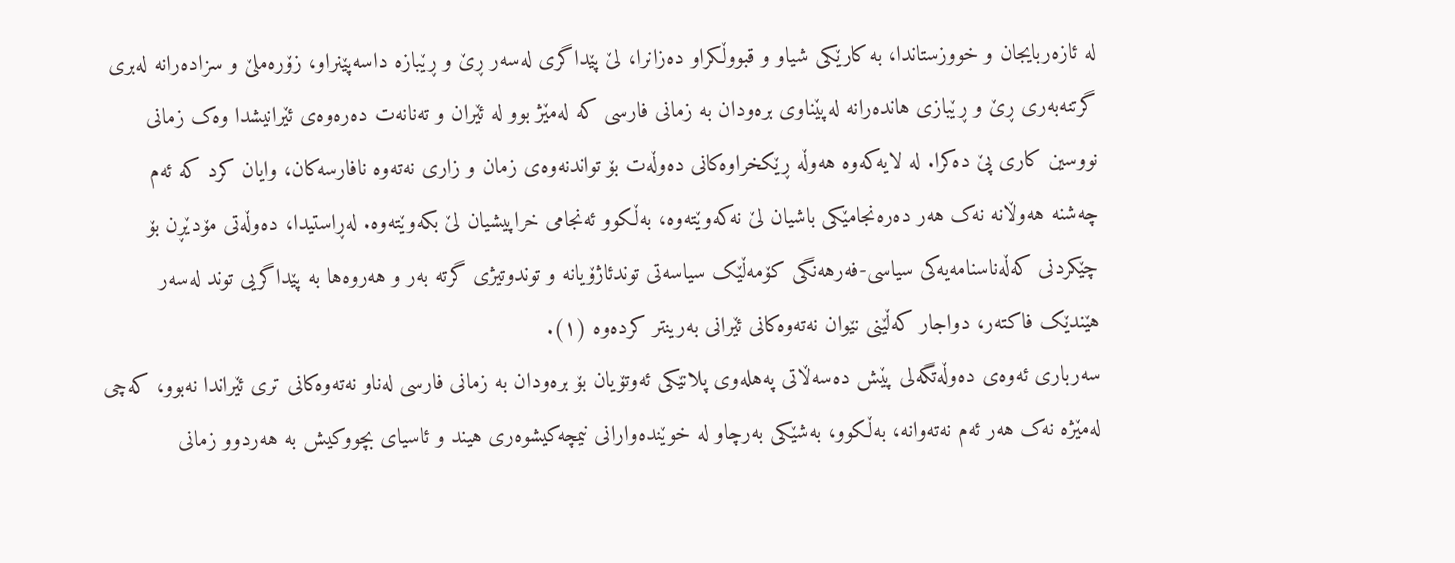لە ئازەربایجان و خووزستاندا، بە کارێکی شیاو و قبووڵکراو دەزانرا، لێ پێداگری لەسەر ڕێ و ڕێبازە داسەپێنراو، زۆرەملێ و سزادەرانە لەبری گرتنەبەری ڕێ و ڕێبازی هاندەرانە لەپێناوی برەودان بە زمانی فارسی کە لەمێژ بوو لە ئێران و تەنانەت دەرەوەی ئێرانیشدا وەک زمانی نووسین کاری پێ دەکرا. لە لایەکەوە هەوڵە ڕێکخراوەکانی دەوڵەت بۆ تواندنەوەی زمان و زاری نەتەوە نافارسەکان، وایان کرد کە ئەم چەشنە هەوڵانە نەک هەر دەرەنجامێکی باشیان لێ نەکەوێتەوە، بەڵکوو ئەنجامی خراپیشیان لێ بکەوێتەوە. لەڕاستیدا، دەوڵەتی مۆدێڕن بۆ چێکردنی کەڵەناسنامەیەکی سیاسی-فەرهەنگی کۆمەڵێک سیاسەتی توندئاژۆیانە و توندوتیژی گرتە بەر و هەروەها بە پێداگریی توند لەسەر هێندێک فاکتەر، دواجار کەڵێنی نێوان نەتەوەکانی ئێرانی بەرینتر کردەوە (١).
سەرباری ئەوەی دەوڵەتگەلی پێش دەسەڵاتی پەهلەوی پلانێکی ئەوتۆیان بۆ برەودان بە زمانی فارسی لەناو نەتەوەکانی تری ئێراندا نەبوو، کەچی لەمێژە نەک هەر ئەم نەتەوانە، بەڵکوو، بەشێکی بەرچاو لە خوێندەوارانی نیمچەکیشوەری هیند و ئاسیای بچووکیش بە هەردوو زمانی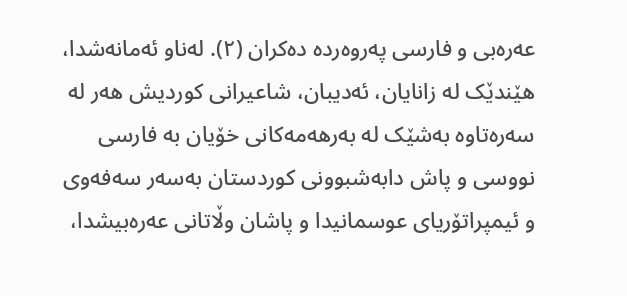عەرەبی و فارسی پەروەردە دەکران (٢). لەناو ئەمانەشدا، هێندێک لە زانایان، ئەدیبان، شاعیرانی کوردیش هەر لە سەرەتاوە بەشێک لە بەرهەمەکانی خۆیان بە فارسی نووسی و پاش دابەشبوونی کوردستان بەسەر سەفەوی و ئیمپراتۆریای عوسمانیدا و پاشان وڵاتانی عەرەبیشدا،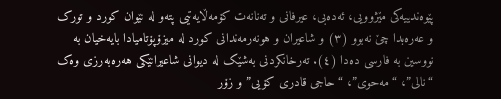پێوەندییەکی مێژوویی، ئەدەبی، عیرفانی و تەنانەت کۆمەڵایەتیی پتەو لە نێوان کورد و تورک و عەرەبدا چێ نەبوو (٣) و شاعیران و هونەرمەندانی کورد لە میزۆپۆتامیادا بایەخیان بە نووسین بە فارسی دەدا (٤). تەرخانکردنی بەشێک لە دیوانی شاعیرانێکی هەرەبەرزی وەک “نالی”، “مەحوی”، “حاجی قادری کۆیی” و زۆر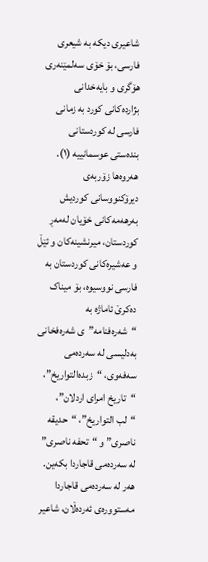شاعیری دیکە بە شیعری فارسی، بۆ خۆی سەلمێنەری هۆگری و بایەخدانی بژاردەکانی کورد بە زمانی فارسی لە کوردستانی بندەستی عوسمانییە (١). هەروەها زۆربەی دیرۆکنووسانی کوردیش بەرهەمەکانی خۆیان لەمەڕ کوردستان، میرنشینەکان و ئێڵ و عەشیرەکانی کوردستان بە فارسی نووسیوە، بۆ میناک دەکرێ ئاماژە بە “شەرەفنامە”ی شەرەفخانی بەدلیسی لە سەردەمی سەفەوی، “زبدەالتواریخ”، “تاریخ امرای اردلان”، “لب التواریخ”، “حدیقە ناصری” و “تحفە ناصری” لە سەردەمی قاجاردا بکەین. هەر لە سەردەمی قاجاردا مەستوورەی ئەردەڵان، شاعیر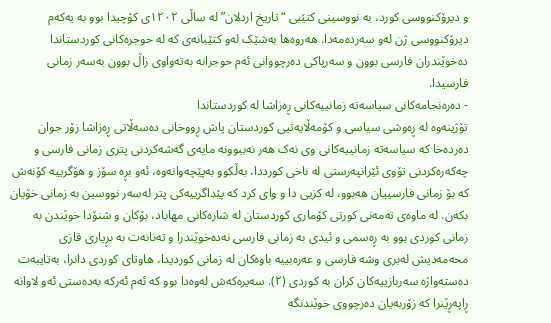و دیرۆکنووسی کورد، بە نووسینی کتێبی “تاریخ اردلان” لە ساڵی ١٢٠٢ی کۆچیدا بوو بە یەکەم دیرۆکنووسی ژن لەو سەردەمەدا. هەروەها بەشێک لەو کتێبانەی کە لە حوجرەکانی کوردستاندا دەخوێندران فارسی بوون و سەرپاکی دەرچووانی ئەم حوجرانە بەتەواوی زاڵ بوون بەسەر زمانی فارسیدا.
- دەرەنجامەکانی سیاسەتە زمانییەکانی ڕەزاشا لە کوردستاندا
تۆژینەوە لە ڕەوشی سیاسی و کۆمەڵایەتیی کوردستان پاش ڕووخانی دەسەڵاتی ڕەزاشا زۆر جوان دەردەخا کە سیاسەتە زمانییەکانی وی نەک هەر نەببوونە مایەی گەشەکردنی پتری زمانی فارسی و چەکەرەکردنی تۆوی ئێرانپەرستی لە ناخی کورددا، بەڵکوو بەپێچەوانەوە، ئەو بڕە سۆز و هۆگرییە کۆنەش کە بۆ زمانی فارسییان هەبوو، لە کزیی دا و وای کرد کە پێداگرییەکی پتر لەسەر نووسین بە زمانی خۆیان بکەن. لە ماوەی تەمەنی کورتی کۆماری کوردستان لە شارەکانی مهاباد، بۆکان و شنۆدا خوێندن بە زمانی کوردی بوو بە ڕەسمی و ئیدی بە زمانی فارسی نەدەخوێندرا و تەنانەت بە بڕیاری قازی محەمەدیش لەبری وشە فارسی و عەرەبییە باوەکان لە زمانی کوردیدا، هاوتای کوردی دانرا، بەتایبەت دەستەواژە سەربازییەکان کران بە کوردی (٢). سەیرەکەش لەوەدا بوو کە ئەم ئەرکە بەدەستی ئەو لاوانە ڕاپەڕێنرا کە زۆربەیان دەرچووی خوێندنگە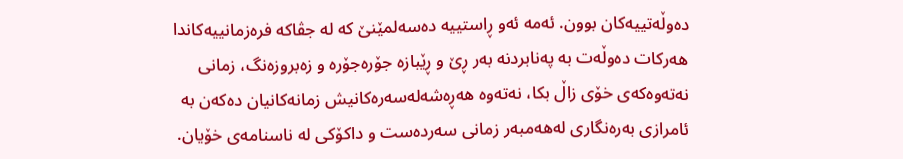دەوڵەتییەکان بوون. ئەمە ئەو ڕاستییە دەسەلمێنێ کە لە جڤاکە فرەزمانییەکاندا هەرکات دەوڵەت بە پەنابردنە بەر ڕێ و ڕێبازە جۆرەجۆرە و زەبروزەنگ، زمانی نەتەوەکەی خۆی زاڵ بکا، نەتەوە هەڕەشەلەسەرەکانیش زمانەکانیان دەکەن بە ئامرازی بەرەنگاری لەهەمبەر زمانی سەردەست و داکۆکی لە ناسنامەی خۆیان.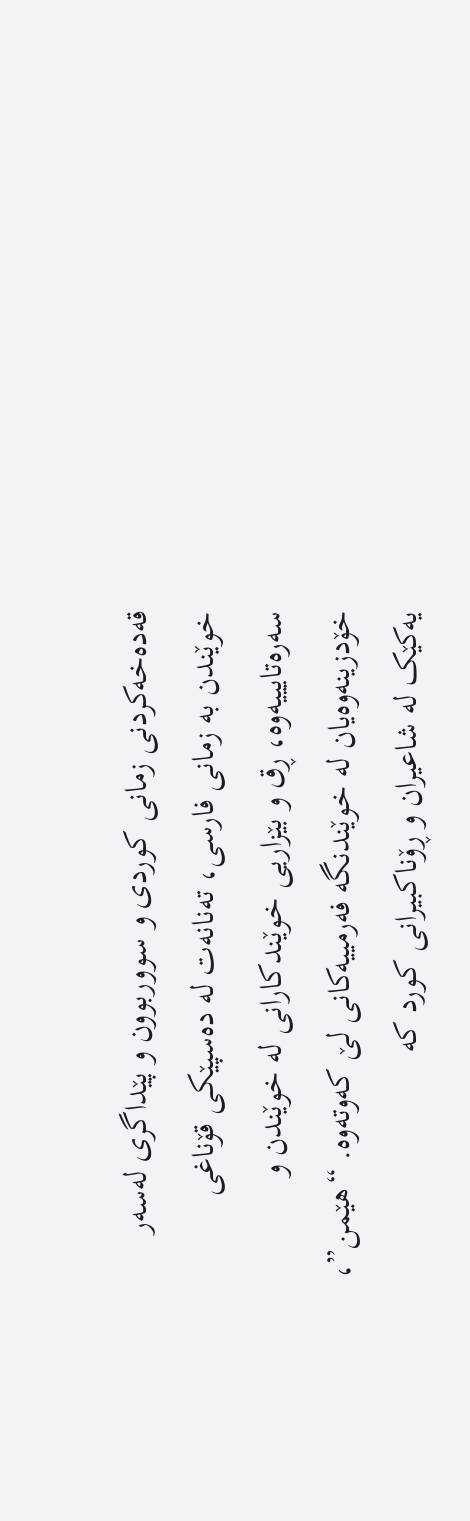قەدەخەکردنی زمانی کوردی و سووربوون و پێداگری لەسەر خوێندن بە زمانی فارسی، تەنانەت لە دەسپێکی قۆناغی سەرەتایییەوە، ڕق و بێزاریی خوێندکارانی لە خوێندن و خۆدزینەوەیان لە خوێندنگە فەرمییەکانی لێ کەوتەوە. “هێمن”، یەکێک لە شاعیران و ڕۆناکبیرانی کورد کە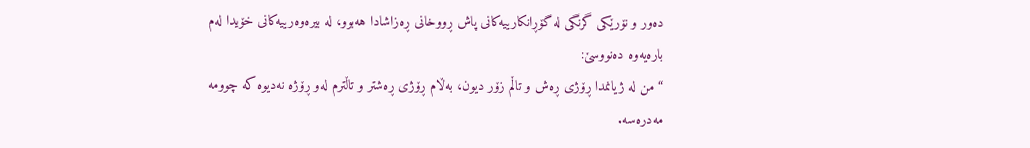دەور و نۆرێکی گرنگی لە گۆڕانکارییەکانی پاش ڕووخانی ڕەزاشادا هەبوو، لە بیرەوەرییەکانی خۆیدا لەم بارەیەوە دەنووسێ:
“من لە ژیانمدا ڕۆژی ڕەش و تاڵم زۆر دیون، بەڵام ڕۆژی ڕەشتر و تاڵترم لەو ڕۆژە نەدیوە کە چوومە مەدرەسە.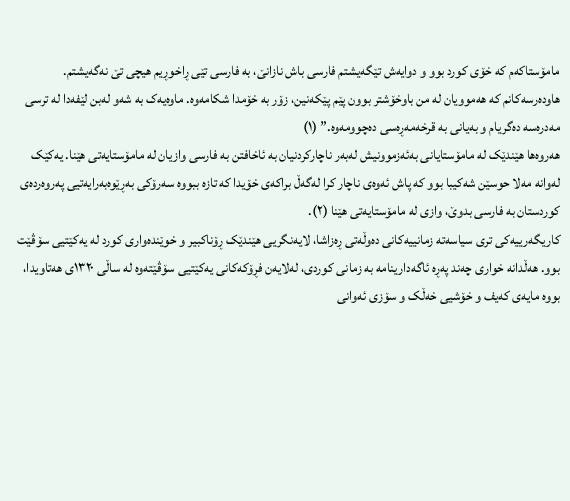مامۆستاکەم کە خۆی کورد بوو و دوایەش تێگەیشتم فارسی باش نازانێ، بە فارسی تێی ڕاخوڕیم هیچی تێ نەگەیشتم. هاودەرسەکانم کە هەموویان لە من باوخۆشتر بوون پێم پێکەنین، زۆر بە خۆمدا شکامەوە. ماوەیەک بە شەو لەبن لێفەدا لە ترسی مەدرەسە دەگریام و بەیانی بە قرخەمەڕەسی دەچوومەوە.” (١)
هەروەها هێندێک لە مامۆستایانی بەئەزموونیش لەبەر ناچارکردنیان بە ئاخافتن بە فارسی وازیان لە مامۆستایەتی هێنا. یەکێک لەوانە مەلا حوسێن شەکیبا بوو کە پاش ئەوەی ناچار کرا لەگەڵ براکەی خۆیدا کە تازە ببووە سەرۆکی بەڕێوەبەرایەتیی پەروەردەی کوردستان بە فارسی بدوێ، وازی لە مامۆستایەتی هێنا (٢).
کاریگەرییەکی تری سیاسەتە زمانییەکانی دەوڵەتی ڕەزاشا، لایەنگریی هێندێک ڕۆناکبیر و خوێندەواری کورد لە یەکێتیی سۆڤێت بوو. هەڵدانە خواری چەند پەڕە ئاگەدارینامە بە زمانی کوردی، لەلایەن فڕۆکەکانی یەکێتیی سۆڤێتەوە لە ساڵی ١٣٢٠ی هەتاویدا، بووە مایەی کەیف و خۆشیی خەڵک و سۆزی ئەوانی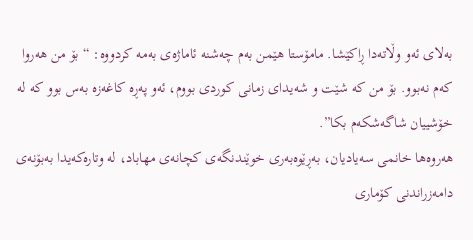بەلای ئەو وڵاتەدا ڕاکێشا. مامۆستا هێمن بەم چەشنە ئاماژەی بەمە کردووە: “بۆ من هەروا کەم نەبوو. بۆ من کە شێت و شەیدای زمانی کوردی بووم، ئەو پەڕە کاغەزە بەس بوو کە لە خۆشییان شاگەشکەم بکا”.
هەروەها خانمی سەیادیان، بەڕێوەبەری خوێندنگەی کچانەی مهاباد، لە وتارەکەیدا بەبۆنەی دامەزراندنی کۆماری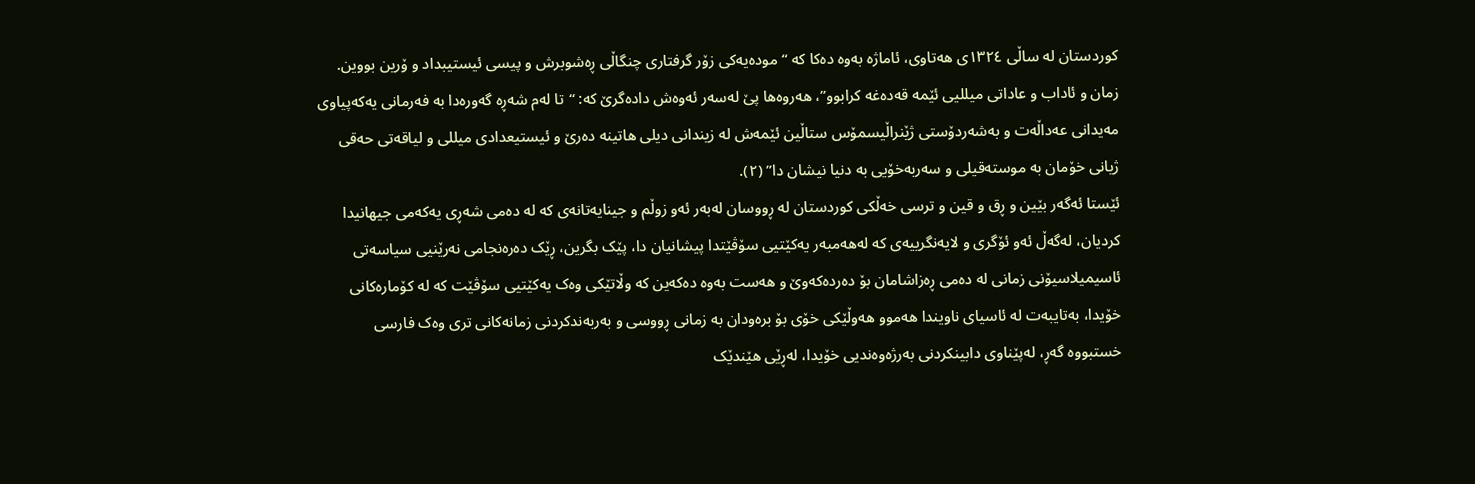کوردستان لە ساڵی ١٣٢٤ی هەتاوی، ئاماژە بەوە دەکا کە “مودەیەکی زۆر گرفتاری چنگاڵی ڕەشوبرش و پیسی ئیستیبداد و ۆرین بووین. زمان و ئاداب و عاداتی میللیی ئێمە قەدەغە کرابوو”، هەروەها پێ لەسەر ئەوەش دادەگرێ کە: “تا لەم شەڕە گەورەدا بە فەرمانی یەکەپیاوی مەیدانی عەداڵەت و بەشەردۆستی ژێنراڵیسمۆس ستاڵین ئێمەش لە زیندانی دیلی هاتینە دەرێ و ئیستیعدادی میللی و لیاقەتی حەقی ژیانی خۆمان بە موستەقیلی و سەربەخۆیی بە دنیا نیشان دا” (٢).
ئێستا ئەگەر بێین و ڕق و قین و ترسی خەڵکی کوردستان لە ڕووسان لەبەر ئەو زوڵم و جینایەتانەی کە لە دەمی شەڕی یەکەمی جیهانیدا کردیان، لەگەڵ ئەو ئۆگری و لایەنگرییەی کە لەهەمبەر یەکێتیی سۆڤێتدا پیشانیان دا، پێک بگرین، ڕێک دەرەنجامی نەرێنیی سیاسەتی ئاسیمیلاسیۆنی زمانی لە دەمی ڕەزاشامان بۆ دەردەکەوێ و هەست بەوە دەکەین کە وڵاتێکی وەک یەکێتیی سۆڤێت کە لە کۆمارەکانی خۆیدا، بەتایبەت لە ئاسیای ناویندا هەموو هەوڵێکی خۆی بۆ برەودان بە زمانی ڕووسی و بەربەندکردنی زمانەکانی تری وەک فارسی خستبووە گەڕ، لەپێناوی دابینکردنی بەرژەوەندیی خۆیدا، لەڕێی هێندێک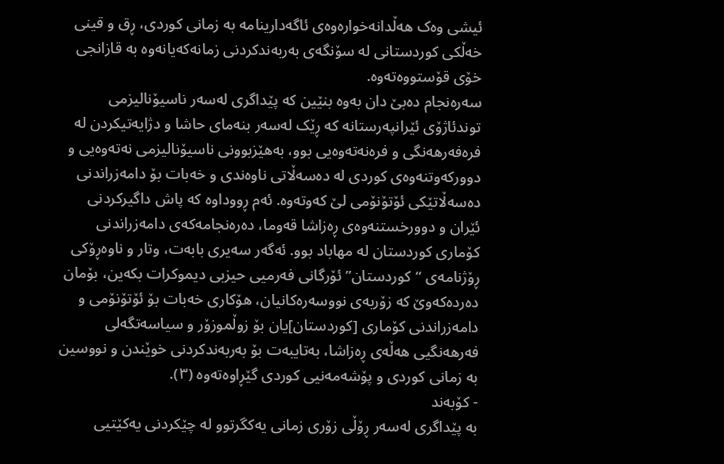ئیشی وەک هەڵدانەخوارەوەی ئاگەدارینامە بە زمانی کوردی، ڕق و قینی خەڵکی کوردستانی لە سۆنگەی بەربەندکردنی زمانەکەیانەوە بە قازانجی خۆی قۆستووەتەوە.
سەرەنجام دەبێ دان بەوە بنێین کە پێداگری لەسەر ناسیۆنالیزمی توندئاژۆی ئێرانپەرستانە کە ڕێک لەسەر بنەمای حاشا و دژایەتیکردن لە فرەفەرهەنگی و فرەنەتەوەیی بوو، بەهێزبوونی ناسیۆنالیزمی نەتەوەیی و دوورکەوتنەوەی کوردی لە دەسەڵاتی ناوەندی و خەبات بۆ دامەزراندنی دەسەڵاتێکی ئۆتۆنۆمی لێ کەوتەوە. ئەم ڕووداوە کە پاش داگیرکردنی ئێران و دوورخستنەوەی ڕەزاشا قەوما، دەرەنجامەکەی دامەزراندنی کۆماری کوردستان لە مهاباد بوو. ئەگەر سەیری بابەت، وتار و ناوەڕۆکی ڕۆژنامەی “کوردستان” ئۆرگانی فەرمیی حیزبی دیموکرات بکەین، بۆمان دەردەکەوێ کە زۆربەی نووسەرەکانیان، هۆکاری خەبات بۆ ئۆتۆنۆمی و دامەزراندنی کۆماری [کوردستان]یان بۆ زوڵموزۆر و سیاسەتگەلی فەرهەنگیی هەڵەی ڕەزاشا، بەتایبەت بۆ بەربەندکردنی خوێندن و نووسین بە زمانی کوردی و پۆشەمەنیی کوردی گێڕاوەتەوە (٣).
- کۆبەند
بە پێداگری لەسەر ڕۆڵی زۆری زمانی یەکگرتوو لە چێکردنی یەکێتیی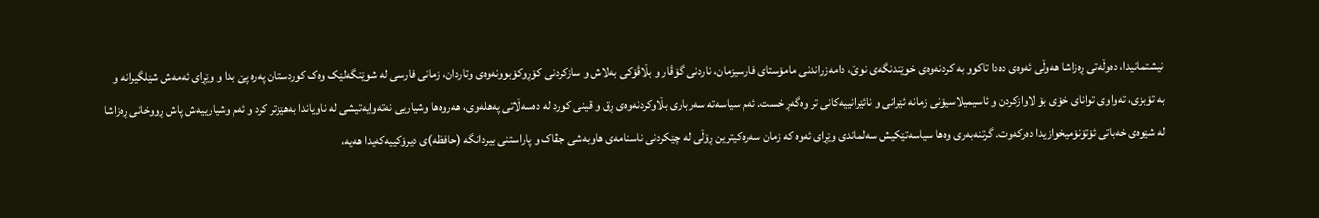نیشتمانیدا، دەوڵەتی ڕەزاشا هەوڵی ئەوەی دەدا تاکوو بە کردنەوەی خوێندنگەی نوێ، دامەزراندنی مامۆستای فارسیزمان، ناردنی گۆڤار و بڵاڤۆکی بەلاش و سازکردنی کۆڕوکۆبوونەوەی وتاردان، زمانی فارسی لە شوێنگەلێک وەک کوردستان پەرە پێ بدا و وێڕای ئەمەش شێلگیرانە و بە تۆبزی، تەواوی توانای خۆی بۆ لاوازکردن و ئاسیمیلاسیۆنی زمانە ئێرانی و نائێرانییەکانی تر وەگەڕ خست. ئەم سیاسەتە سەرباری بڵاوکردنەوەی ڕق و قینی کورد لە دەسەڵاتی پەهلەوی، هەروەها وشیاریی نەتەوایەتیشی لە ناویاندا بەهێزتر کرد و ئەم وشیارییەش پاش ڕووخانی ڕەزاشا لە شێوەی خەباتی ئۆتۆنۆمیخوازیدا دەرکەوت. گرتنەبەری وەها سیاسەتێکیش سەلماندی وێڕای ئەوە کە زمان سەرەکیترین ڕۆڵی لە چێکردنی ناسنامەی هاوبەشی جڤاک و پاراستنی بیردانگە (حافظە)ی دیرۆکییەکەیدا هەیە،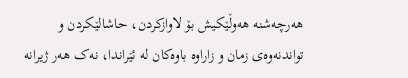هەرچەشنە هەوڵێکیش بۆ لاوازکردن، حاشالێکردن و تواندنەوەی زمان و زاراوە باوەکان لە ئێراندا، نەک هەر ژیرانە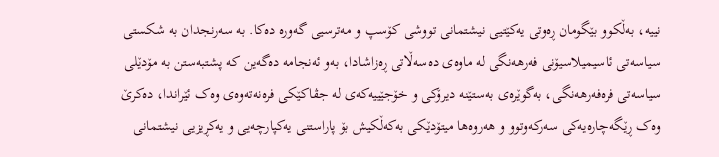نییە، بەڵکوو بێگومان ڕەوتی یەکێتیی نیشتمانی تووشی کۆسپ و مەترسیی گەورە دەکا. بە سەرنجدان بە شکستی سیاسەتی ئاسیمیلاسیۆنی فەرهەنگی لە ماوەی دەسەڵاتی ڕەزاشادا، بەو ئەنجامە دەگەین کە پشتبەستن بە مۆدێلی سیاسەتی فرەفەرهەنگی، بەگوێرەی بەستێنە دیرۆکی و خۆجێییەکەی لە جڤاکێکی فرەنەتەوەی وەک ئێراندا، دەکرێ وەک ڕێگەچارەیەکی سەرکەوتوو و هەروەها میتۆدێکی بەکەڵکیش بۆ پاراستنی یەکپارچەیی و یەکڕیزیی نیشتمانی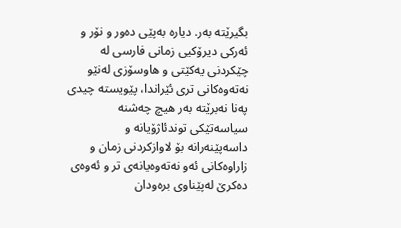بگیرێتە بەر. دیارە بەپێی دەور و نۆر و ئەرکی دیرۆکیی زمانی فارسی لە چێکردنی یەکێتی و هاوسۆزی لەنێو نەتەوەکانی تری ئێراندا، پێویستە چیدی پەنا نەبرێتە بەر هیچ چەشنە سیاسەتێکی توندئاژۆیانە و داسەپێنەرانە بۆ لاوازکردنی زمان و زاراوەکانی ئەو نەتەوەیانەی تر و ئەوەی دەکرێ لەپێناوی برەودان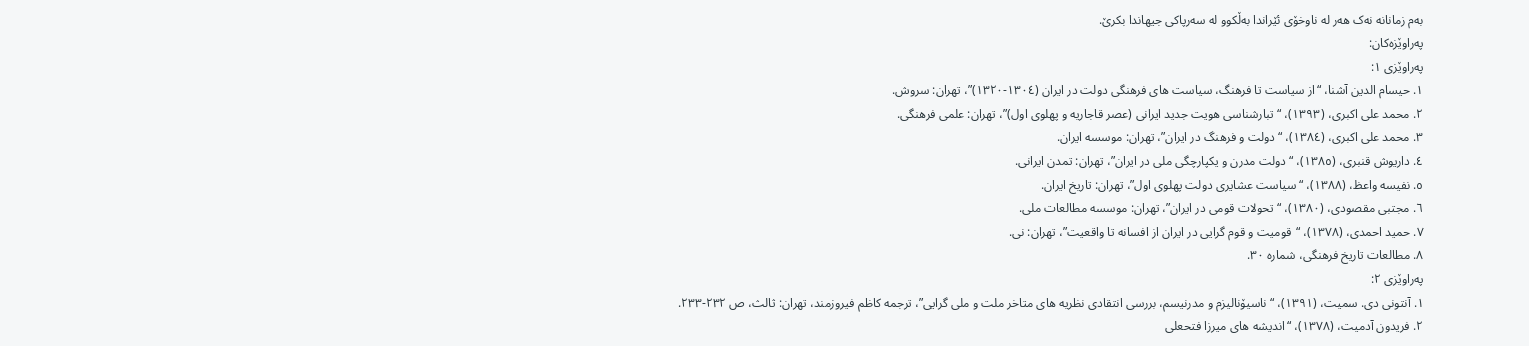بەم زمانانە نەک هەر لە ناوخۆی ئێراندا بەڵکوو لە سەرپاکی جیهاندا بکرێ.
پەراوێزەکان:
پەراوێزی ١:
١. حیسام الدین آشنا، “از سیاست تا فرهنگ، سیاست های فرهنگی دولت در ایران (١٣٠٤-١٣٢٠)”، تهران: سروش.
٢. محمد علی اکبری، (١٣٩٣)، “تبارشناسی هویت جدید ایرانی (عصر قاجاریه و پهلوی اول)”، تهران: علمی فرهنگی.
٣. محمد علی اکبری، (١٣٨٤)، “دولت و فرهنگ در ایران”، تهران: موسسه ایران.
٤. داریوش قنبری، (١٣٨٥)، “دولت مدرن و یکپارچگی ملی در ایران”، تهران: تمدن ایرانی.
٥. نفیسه واعظ، (١٣٨٨)، “سیاست عشایری دولت پهلوی اول”، تهران: تاریخ ایران.
٦. مجتبی مقصودی، (١٣٨٠)، “تحولات قومی در ایران”، تهران: موسسه مطالعات ملی.
٧. حمید احمدی، (١٣٧٨)، “قومیت و قوم گرایی در ایران از افسانه تا واقعیت”، تهران: نی.
٨. مطالعات تاریخ فرهنگی، شماره ٣٠.
پەراوێزی ٢:
١. آنتونی دی. سمیت، (١٣٩١)، “ناسیۆنالیزم و مدرنیسم، بررسی انتقادی نظریه های متاخر ملت و ملی گرایی”، ترجمه کاظم فیروزمند، تهران: ثالث، ص ٢٣٢-٢٣٣.
٢. فریدون آدمیت، (١٣٧٨)، “اندیشه های میرزا فتحعلی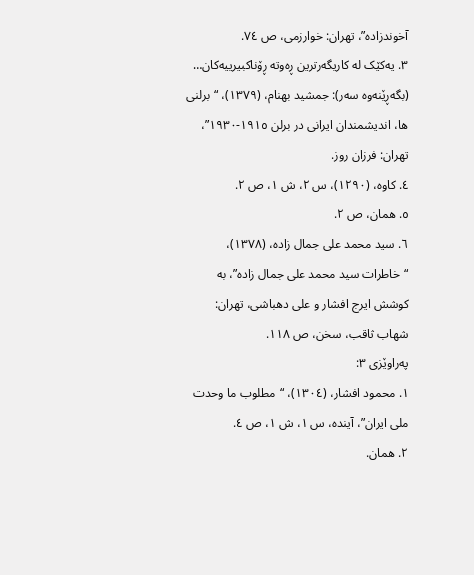آخوندزاده”، تهران: خوارزمی، ص ٧٤.
٣. یەکێک لە کاریگەرترین ڕەوتە ڕۆناکبیرییەکان… (بگەڕێنەوە سەر): جمشید بهنام، (١٣٧٩)، “برلنی ها، اندیشمندان ایرانی در برلن ١٩١٥-١٩٣٠”، تهران: فرزان روز.
٤. کاوه، (١٢٩٠)، س ٢، ش ١، ص ٢.
٥. همان، ص ٢.
٦. سید محمد علی جمال زاده، (١٣٧٨)، “خاطرات سید محمد علی جمال زاده”، به کوشش ایرج افشار و علی دهباشی، تهران: شهاب ثاقب، سخن، ص ١١٨.
پەراوێزی ٣:
١. محمود افشار، (١٣٠٤)، “مطلوب ما وحدت ملی ایران”، آینده، س ١، ش ١، ص ٤.
٢. همان.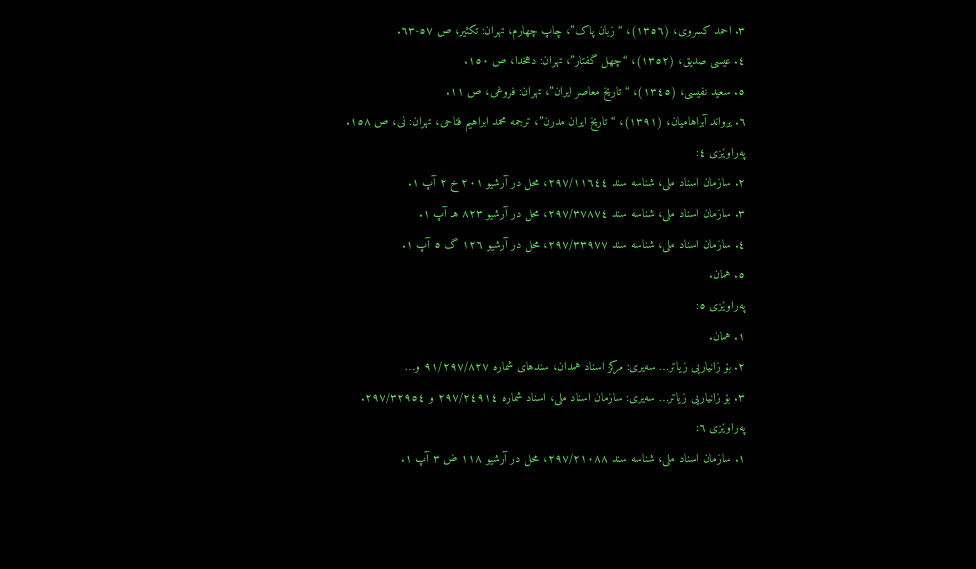٣. احمد کسروی، (١٣٥٦)، “زبان پاک”، چاپ چهارم، تهران: تکثیر، ص ٥٧-٦٣.
٤. عیسی صدیق، (١٣٥٢)، “چهل گفتار”، تهران: دهخدا، ص ١٥٠.
٥. سعید نفیسی، (١٣٤٥)، “تاریخ معاصر ایران”، تهران: فروغی، ص ١١.
٦. یرواند آبراهامیان، (١٣٩١)، “تاریخ ایران مدرن”، ترجمه محمد ابراهیم فتاحی، تهران: نی، ص ١٥٨.
پەراوێزی ٤:
٢. سازمان اسناد ملی، شناسه سند ٢٩٧/١١٦٤٤، محل در آرشیو ٢٠١ خ ٢ آپ ١.
٣. سازمان اسناد ملی، شناسه سند ٢٩٧/٣٧٨٧٤، محل در آرشیو ٨٢٣ هـ آپ ١.
٤. سازمان اسناد ملی، شناسه سند ٢٩٧/٣٣٩٧٧، محل در آرشیو ١٢٦ گ ٥ آپ ١.
٥. همان.
پەراوێزی ٥:
١. همان.
٢. بۆ زانیاریی زیاتر… سەیری: مرکز اسناد همدان، سندهای شماره ٩١/٢٩٧/٨٢٧ و…
٣. بۆ زانیاریی زیاتر… سەیری: سازمان اسناد ملی، اسناد شماره ٢٩٧/٢٤٩١٤ و ٢٩٧/٣٢٩٥٤.
پەراوێزی ٦:
١. سازمان اسناد ملی، شناسه سند ٢٩٧/٢١٠٨٨، محل در آرشیو ١١٨ ض ٣ آپ ١.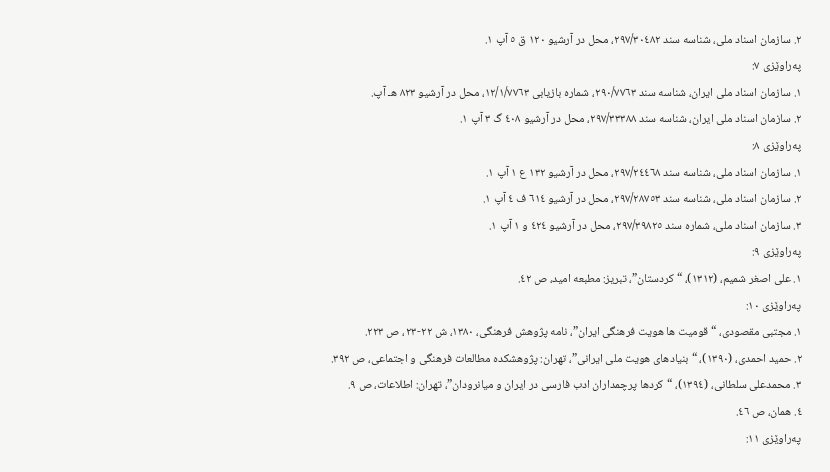٢. سازمان اسناد ملی، شناسه سند ٢٩٧/٣٠٤٨٢، محل در آرشیو ١٢٠ ق ٥ آپ ١.
پەراوێزی ٧:
١. سازمان اسناد ملی ایران، شناسه سند ٢٩٠/٧٧٦٣، شماره بازیابی ١٢/١/٧٧٦٣، محل در آرشیو ٨٢٣ هـ آپ.
٢. سازمان اسناد ملی ایران، شناسه سند ٢٩٧/٣٣٣٨٨، محل در آرشیو ٤٠٨ گ ٣ آپ ١.
پەراوێزی ٨:
١. سازمان اسناد ملی، شناسه سند ٢٩٧/٢٤٤٦٨، محل در آرشیو ١٣٢ ع ١ آپ ١.
٢. سازمان اسناد ملی، شناسه سند ٢٩٧/٢٨٧٥٣، محل در آرشیو ٦١٤ ف ٤ آپ ١.
٣. سازمان اسناد ملی، شماره سند ٢٩٧/٣٩٨٢٥، محل در آرشیو ٤٢٤ و ١ آپ ١.
پەراوێزی ٩:
١. علی اصغر شمیم، (١٣١٢)، “کردستان”، تبریز: مطبعه امید، ص ٤٢.
پەراوێزی ١٠:
١. مجتبی مقصودی، “قومیت ها هویت فرهنگی ایران”، نامه پژوهش فرهنگی، ١٣٨٠، ش ٢٢-٢٣، ص ٢٢٣.
٢. حمید احمدی، (١٣٩٠)، “بنیادهای هویت ملی ایرانی”، تهران: پژوهشکده مطالعات فرهنگی و اجتماعی، ص ٣٩٢.
٣. محمدعلی سلطانی، (١٣٩٤)، “کردها پرچمداران ادب فارسی در ایران و میانرودان”، تهران: اطلاعات، ص ٩.
٤. همان، ص ٤٦.
پەراوێزی ١١: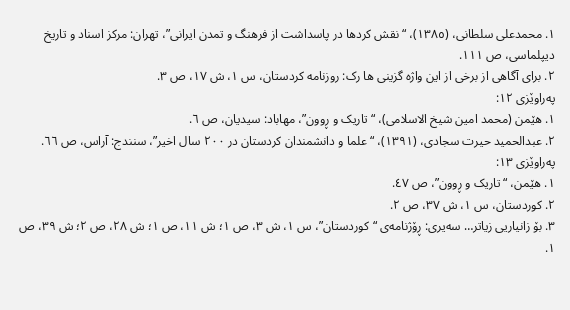١. محمدعلی سلطانی، (١٣٨٥)، “نقش کردها در پاسداشت از فرهنگ و تمدن ایرانی”، تهران: مرکز اسناد و تاریخ دیپلماسی، ص ١١١.
٢. برای آگاهی از برخی از این واژه گزینی ها رک: روزنامه کردستان، س ١، ش ١٧، ص ٣.
پەراوێزی ١٢:
١. هێمن (محمد امین شیخ الاسلامی)، “تاریک و ڕوون”، مهاباد: سیدیان، ص ٦.
٢. عبدالحمید حیرت سجادی، (١٣٩١)، “علما و دانشمندان کردستان در ٢٠٠ سال اخیر”، سنندج: آراس، ص ٦٦.
پەراوێزی ١٣:
١. هێمن، “تاریک و ڕوون”، ص ٤٧.
٢. کوردستان، س ١، ش ٣٧، ص ٢.
٣. بۆ زانیاریی زیاتر… سەیری: ڕۆژنامەی “کوردستان”، س ١، ش ٣، ص ١؛ ش ١١، ص ١؛ ش ٢٨، ص ٢؛ ش ٣٩، ص ١.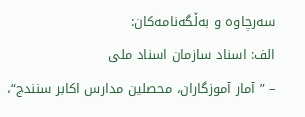سەرچاوە و بەڵگەنامەکان:
الف: اسناد سازمان اسناد ملی
– ” آمار آموزگاران، محصلین مدارس اکابر سنندج“،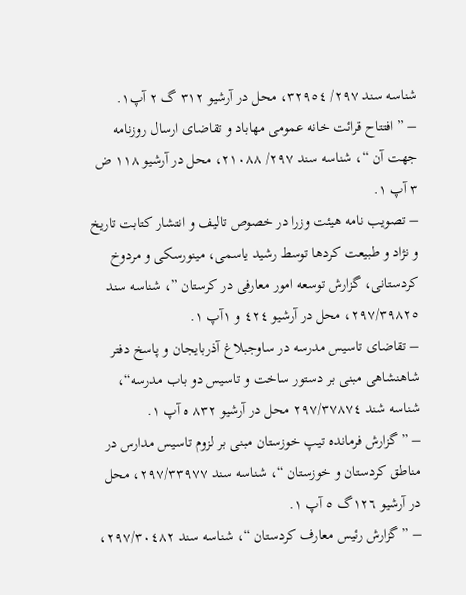شناسە سند ٢٩٧/ ٣٢٩٥٤، محل در آرشیو ٣١٢ گ ٢ آپ١.
– ” افتتاح قرائت خانە عمومی مهاباد و تقاضای ارسال روزنامە جهت آن “، شناسە سند ٢٩٧/ ٢١٠٨٨، محل در آرشیو ١١٨ ض ٣ آپ ١.
– تصویب نامە هیئت وزرا در خصوص تالیف و انتشار کتابت تاریخ و نژاد و طبیعت کردها توسط رشید یاسمی، مینورسکی و مردوخ کردستانی، گزارش توسعە امور معارفی در کرستان ”، شناسە سند ٢٩٧/٣٩٨٢٥، محل در آرشیو ٤٢٤ و ١آپ ١.
– تقاضای تاسیس مدرسە در ساوجبلاغ آذربایجان و پاسخ دفتر شاهنشاهی مبنی بر دستور ساخت و تاسیس دو باب مدرسە“، شناسە شند ٢٩٧/٣٧٨٧٤ محل در آرشیو ٨٣٢ ە آپ ١.
– ” گزارش فرماندە تیپ خوزستان مبنی بر لزوم تاسیس مدارس در مناطق کردستان و خوزستان “، شناسە سند ٢٩٧/٣٣٩٧٧، محل در آرشیو ١٢٦گ ٥ آپ ١.
– ” گزارش رئیس معارف کردستان “، شناسە سند ٢٩٧/٣٠٤٨٢،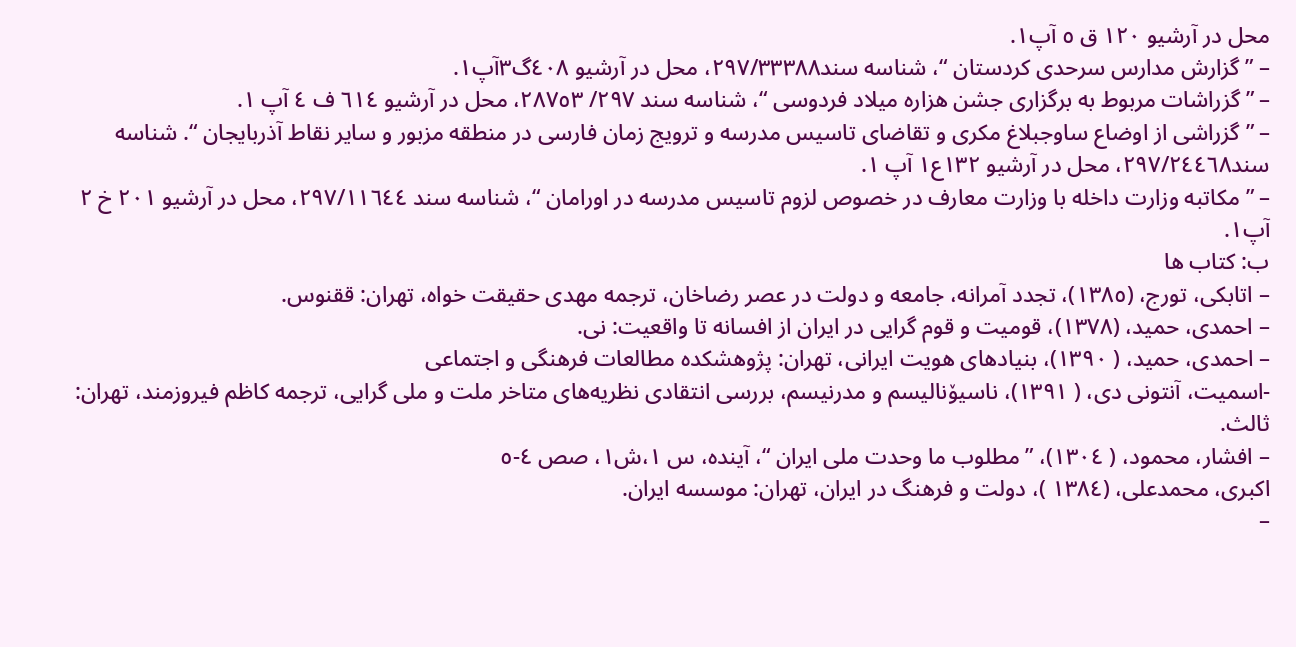محل در آرشیو ١٢٠ ق ٥ آپ١.
– ” گزارش مدارس سرحدی کردستان “، شناسە سند٢٩٧/٣٣٣٨٨، محل در آرشیو ٤٠٨گ٣آپ١.
– ” گزراشات مربوط بە برگزاری جشن هزارە میلاد فردوسی “، شناسە سند ٢٩٧/ ٢٨٧٥٣، محل در آرشیو ٦١٤ ف ٤ آپ ١.
– ” گزراشی از اوضاع ساوجبلاغ مکری و تقاضای تاسیس مدرسە و ترویج زمان فارسی در منطقە مزبور و سایر نقاط آذربایجان “. شناسە سند٢٩٧/٢٤٤٦٨، محل در آرشیو ١٣٢ع١ آپ ١.
– ” مکاتبە وزارت داخلە با وزارت معارف در خصوص لزوم تاسیس مدرسە در اورامان “، شناسە سند ٢٩٧/١١٦٤٤، محل در آرشیو ٢٠١ خ ٢ آپ١.
ب: کتاب ها
– اتابکی، تورج، (١٣٨٥)، تجدد آمرانە، جامعە و دولت در عصر رضاخان، ترجمە مهدی حقیقت خواە، تهران: ققنوس.
– احمدی، حمید، (١٣٧٨)، قومیت و قوم گرایی در ایران از افسانە تا واقعیت: نی.
– احمدی، حمید، ( ١٣٩٠)، بنیادهای هویت ایرانی، تهران: پژوهشکدە مطالعات فرهنگی و اجتماعی
-اسمیت، آنتونی دی، ( ١٣٩١)، ناسیۆنالیسم و مدرنیسم، بررسی انتقادی نظریەهای متاخر ملت و ملی گرایی، ترجمە کاظم فیروزمند، تهران: ثالث.
– افشار، محمود، ( ١٣٠٤)، ” مطلوب ما وحدت ملی ایران “، آیندە، س ١،ش١، صص ٤-٥
اکبری، محمدعلی، (١٣٨٤ )، دولت و فرهنگ در ایران، تهران: موسسە ایران.
–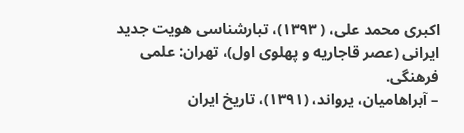اکبری محمد علی، ( ١٣٩٣)، تبارشناسی هویت جدید ایرانی (عصر قاجاریە و پهلوی اول)، تهران: علمی فرهنگی.
– آبراهامیان، یرواند، (١٣٩١)، تاریخ ایران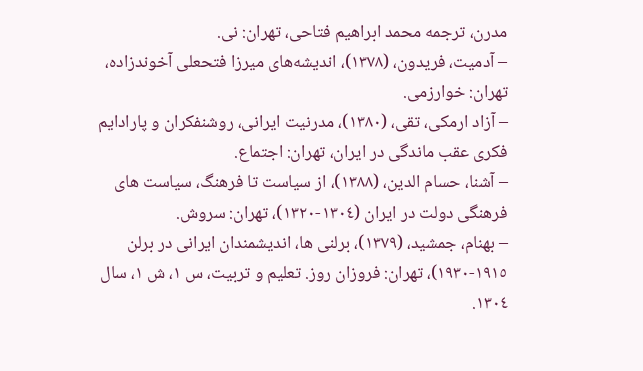مدرن، ترجمە محمد ابراهیم فتاحی، تهران: نی.
– آدمیت، فریدون، (١٣٧٨)، اندیشەهای میرزا فتحعلی آخوندزادە، تهران: خوارزمی.
– آزاد ارمکی، تقی، (١٣٨٠)، مدرنیت ایرانی، روشنفکران و پارادایم فکری عقب ماندگی در ایران، تهران: اجتماع.
– آشنا، حسام الدین، (١٣٨٨)، از سیاست تا فرهنگ، سیاست های فرهنگی دولت در ایران (١٣٠٤-١٣٢٠)، تهران: سروش.
– بهنام، جمشید، (١٣٧٩)، برلنی ها، اندیشمندان ایرانی در برلن ١٩١٥-١٩٣٠)، تهران: فروزان روز. تعلیم و تربیت، س ١، ش ١، سال ١٣٠٤.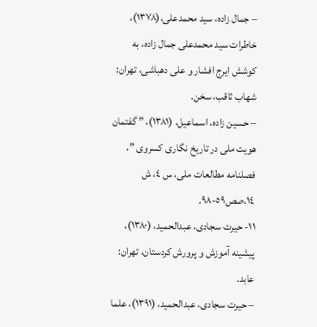– جمال زادە، سید محمدعلی،(١٣٧٨)، خاطرات سید محمدعلی جمال زادە، بە کوشش ایرج افشار و علی دهباشی، تهران: شهاب ثاقب، سخن.
– حسین زادە، اسماعیل، (١٣٨١)، ” گفتمان هویت ملی در تاریخ نگاری کسروی ”، فصلنامە مطالعات ملی، س ٤، ش ١٤،صص٥٩-٩٨.
١١- حیرت سجادی، عبدالحمید، (١٣٨٠)، پیشینە آموزش و پرورش کردستان، تهران: عابد.
– حیرت سجادی، عبدالحمید، (١٣٩١)، علما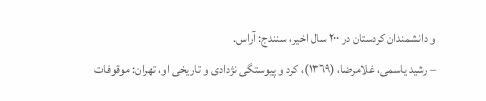و دانشمندان کردستان در ٢٠٠ سال اخیر، سنندج: آراس.
– رشید یاسمی، غلامرضا، (١٣٦٩)، کرد و پیوستگی نژدادی و تاریخی او، تهران: موقوفات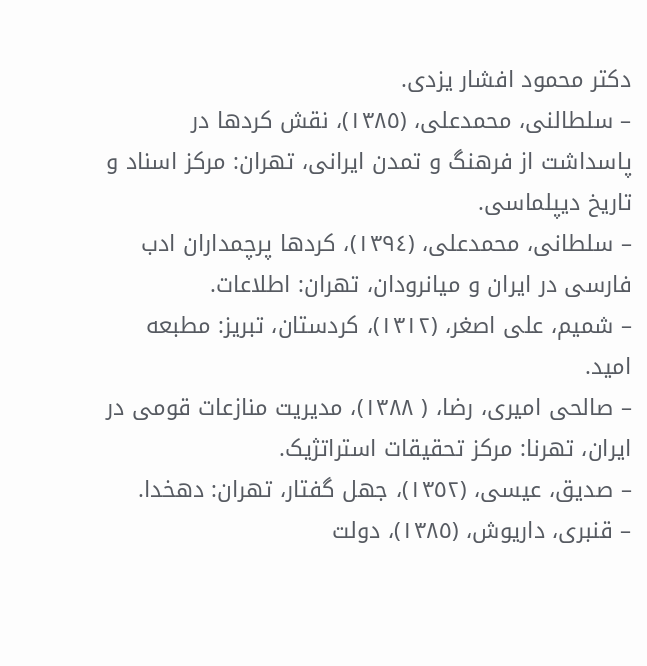دکتر محمود افشار یزدی.
– سلطالنی، محمدعلی، (١٣٨٥)، نقش کردها در پاسداشت از فرهنگ و تمدن ایرانی، تهران: مرکز اسناد و تاریخ دیپلماسی.
– سلطانی، محمدعلی، (١٣٩٤)، کردها پرچمداران ادب فارسی در ایران و میانرودان، تهران: اطلاعات.
– شمیم، علی اصغر، (١٣١٢)، کردستان، تبریز: مطبعە امید.
– صالحی امیری، رضا، ( ١٣٨٨)، مدیریت منازعات قومی در ایران، تهرنا: مرکز تحقیقات استراتژیک.
– صدیق، عیسی، (١٣٥٢)، جهل گفتار، تهران: دهخدا.
– قنبری، داریوش، (١٣٨٥)، دولت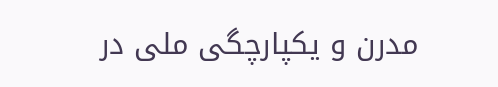مدرن و یکپارچگی ملی در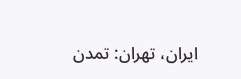ایران، تهران: تمدن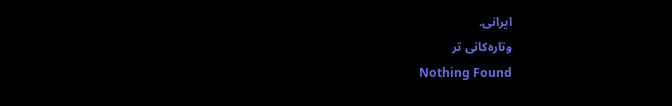ایرانی.
وتارەکانی تر
Nothing Found